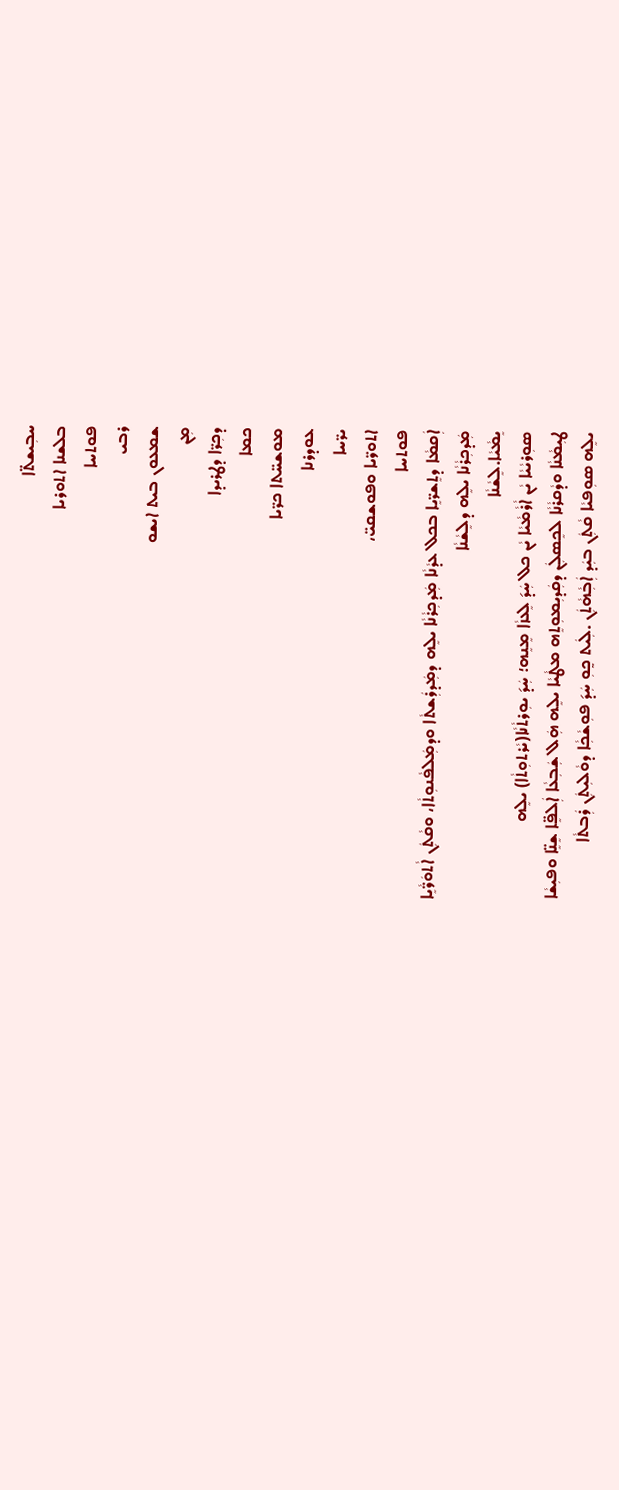ܚܒܼܝܫܬ̈ܐ
ܒܠܫܢܐ ܐܬܘܪܝܐ
ܦܘܬܚܐ
ܪܒܝ
ܫܡܥܘܢ ܒܝܬ ܐܝܫܘ
ܡܼܢ
ܕܟܼܖ̈ܐ ܕܛܪܝܕܐ
ܟܡܐ
ܡܘܫܚ̈ܬܐ ܟܖ̈ܝܐ
ܥܘܕܪܢܐ
ܝܖ̈ܚܐ
ܐܬܘܖ̈ܝܐ ܘܦܘܫܩܝ̈،
ܦܘܬܚܐ
ܐܲܩܡܵܐ ܕܬܸܫܖ̈ܝܸܐ ܒܟܠ ܥܕܵܢܵܐ ܡܲܕܟܼܪܵܢܵܐ ܝܠܸܗ ܕܡܲܕܪܲܫܬܵܐ ܘܕܡܲܠܦܵܢܘܼܬܵܐ، ܘܩܵܬܲܢ ܐܵܬܘܿܖ̈ܵܝܸܐ
ܡܲܕܟܼܪܵܢܵܐ ܝܠܸܗ ܕܠܸܫܵܢܵܐ
ܝܸܡܵܝܵܐ.ܠܸܫܵܢܵܐ
ܣܘܼܪܝܵܝܵܐ ܝܵܢ ܐܵܪܵܡܵܝܵܐ ܝܵܢ ܟܠ ܚܲܕ݇ ܠܸܥܙܵܐ ܡܸܢܸܗ؛ ܚܲܕ݇ ܝܘܼܪܬܵܢܵܐ(ܝܵܪܬܘܼܬܵܐ) ܝܠܸܗ
ܛܝܼܡܵܢܵܐ ܘܕܵܩܪܵܢܵܐ ܠܟܸܣܠܲܢ ܕܩܲܕܝܼܡܘܼܬܸܗ ܡܛܵܝܵܐ ܝܠܸܗ ܗܲܠ ܫܲܒܼܥܵܐ ܐܲܠܦܸ̈ܐ ܫܸܢܸ̈ܐ ܘܦܝܼܫܵܐ
ܝܠܸܗ ܣܘܼܦܝܵܐ ܩܵܬܲܢ ܒܝܲܕ ܐܲܒܼܵܗܵܬܲܢ .ܠܲܝܬ ܟ̰ܘܼ ܚܲܕ݇ ܦܘܼܫܵܟܼܵܐ ܕܘܵܠܝܼܬܲܢ ܪܲܒܬܵܐ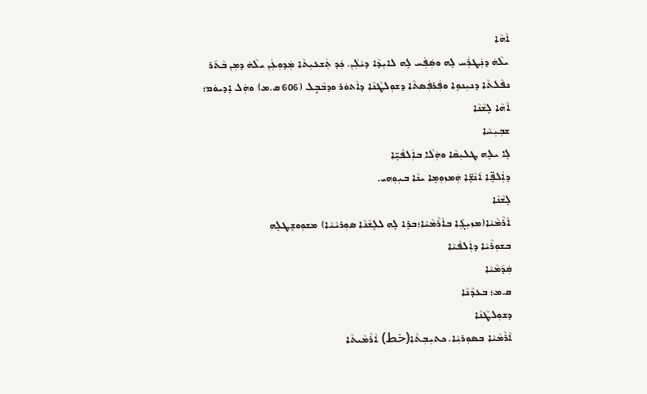ܐܵܗܵܐ
ܝܠܵܗܿ ܕܢܲܛܪܲܚ ܠܸܗ ܘܣܲܦܲܚ ܠܸܗ ܠܐܝܼܕܵܐ ܕܝܵܠܲܢ. ܟܲܕ ܬܲܫܥܝܼܬܵܐ ܡܲܕܘܼܥܲܢ ܝܠܵܗܿ ܕܡܼܢ ܒܵܬ݇ܪ
ܢܦܵܠܬܵܐ ܕܢܝܼܢܘܸܐ ܘܦܲܪܦܲܣܬܵܐ ܕܫܘܼܠܛܵܢܵܐ ܕܐܵܬܘܿܪ ܘܕܒܵܒܼܸܠ (606 ܩ.ܡ) ܘܗܲܠ ܐܸܕܝܘܿܡ؛
ܐܵܗܵܐ ܠܸܫܵܢܵܐ
ܫܒܼܝܼܚܵܐ
ܠܸܐ ܝܠܸܗ ܛܠܝܼܩܵܐ ܘܗܲܠܵܐ ܒܐܲܠܦܵܝܸ̈ܐ
ܕܐܲܠܦܸ̈ܐ ܐ݇ܢܵܫܸ̈ܐ ܗܲܡܙܘܼܡܸܐ ܝܢܵܐ ܒܝܼܘܼܗܝ.
ܠܸܫܵܢܵܐ
ܐܵܪܵܡܵܝܵܐ(ܡܙܝܼܓܼܵܐ ܒܐܵܪܵܡܵܝܵܐ؛ܒܪܸܐ ܠܸܗ ܠܠܸܫܵܢܵܐ ܣܘܼܪܝܵܝܵܐ) ܡܫܘܼܘܫܸܛܠܸܗ
ܒܫܘܼܪܵܝܵܐ ܕܐܲܠܦܵܝܵܐ
ܩܲܕ݇ܡܵܝܵܐ
ܩ.ܡ؛ ܒܥܕܵܢܵܐ
ܕܫܘܼܠܛܵܢܵܐ
ܐܵܪܵܡܵܝܵܐ ܒܣܘܼܪܝܼܵܐ. ܟܬܝܼܒܼܬܵܐ(خط) ܐܵܪܵܡܵܝܬܵܐ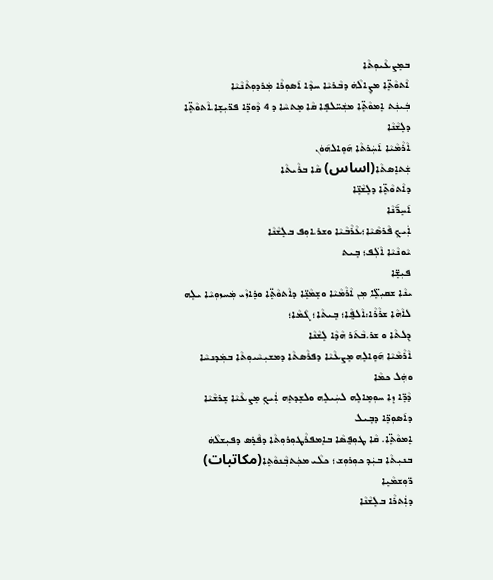ܒܡܸܨܥܵܝܘܼܬܵܐ
ܐܵܬܘܵܬܸ̈ܐ ܡܨܸܐܠܵܗܿ ܕܒܵܪܝܵܐ ܚܕܵܐ ܐ݇ܣܘܼܪܵܐ ܡܲܪܕܘܼܬܵܢܵܝܵܐ
ܒܲܝܢܲܬ ܐܸܡܘܵܬܸ̈ܐ ܡܫܲܚ̈ܠܦܸܐ ܩܵܐ ܡܸܬܚܵܐ ܕ 4 ܕܵܘܖܸ̈ܐ ܦܖ̈ܝܼܫܸܐ.ܐܵܬܘܵܬܸ̈ܐ ܕܠܸܫܵܢܵܐ
ܐܵܪܵܡܵܝܵܐ ܐ݇ܚܲܪܬܵܐ ܗ݇ܘܸܐܠܗ݇ܘܿܢ
ܫܲܬܐܸܣܬܵܐ(اساس) ܩܵܐ ܒܪܵܝܬܵܐ
ܕܐܵܬܘܵܬܸ̈ܐ ܕܠܸܫܵܢܸ̈ܐ
ܐ݇ܚܸܖ̈݇ܢܵܐ
ܐܲܝܟܼ ܦܵܪܣܵܝܵܐ؛ܥܵܪܵܒܵܝܵܐ ܘܫܪ.ܐܘܼܦ ܒܠܸܫܵܢܵܐ
ܝܵܘܢܵܝܵܐ ܐܵܠܲܦ؛ ܒܸܝܬ
ܦܝܼܫܸ̈ܐ
ܝܢܵܐ ܫܩܝܼܠܸ̈ܐ ܡܼܢ ܐܵܪܵܡܵܝܵܐ ܘܫܸܡܵܢܸ̈ܐ ܕܐܵܬܘܵܬܸ̈ܐ ܘܪܸܐܙܵܝ ܡܲܚܙܘܼܝܵܐ ܝܠܸܗ ܠܐܵܗܵܐ ܫܪܵܪܵܐ:ܐܵܠܦ̰ܵܐ؛ ܒܸܝܬܵܐ؛ ܓܵܡܵܐ؛
ܕܸܠܬܵܐ ܘ ܫܪ.ܒܵܬ݇ܪ ܗܵܕܵܐ ܠܸܫܵܢܵܐ
ܐܵܪܵܡܵܝܵܐ ܗ݇ܘܸܐܠܸܗ ܡܸܨܥܵܝܵܐ ܕܦܪܵܣܬܵܐ ܕܡܫܝܼܚܵܝܘܼܬܵܐ ܒܡܲܕܢܚܵܐ ܘܗܲܠ ܟܡܵܐ
ܕܵܖܸ̈ܐ ܙܸܐ ܚܘܼܡܸܐܠܸܗ ܠܚܲܝܠܸܗ ܘܠܫܸܕܬܸܗ ܐܲܝܟܼ ܡܸܨܥܵܝܵܐ ܫܸܪܫܵܝܵܐ ܕܐ݇ܣܘܼܖܸ̈ܐ ܕܒܸܝܠ
ܐܸܡܘܵܬܸ̈ܐ. ܩܵܐ ܛܘܼܦ̰ܣܵܐ ܒܐܸܡܦܪܵܛܘܼܪܘܼܬܵܐ ܕܦܵܪܸܣ ܕܦܝܼܫܠܵܗܿ
ܒܢܝܼܬܵܐ ܒܝܲܕ ܟܘܼܪܘܼܫ؛ ܟܠܵܝ ܡܟܲܬܒܼܵܢܘܵܬܸܐ(مکاتبات) ܖ̈ܘܼܫܡܵܝܸܐ
ܕܐܲܬܪܵܐ ܒܠܸܫܵܢܵܐ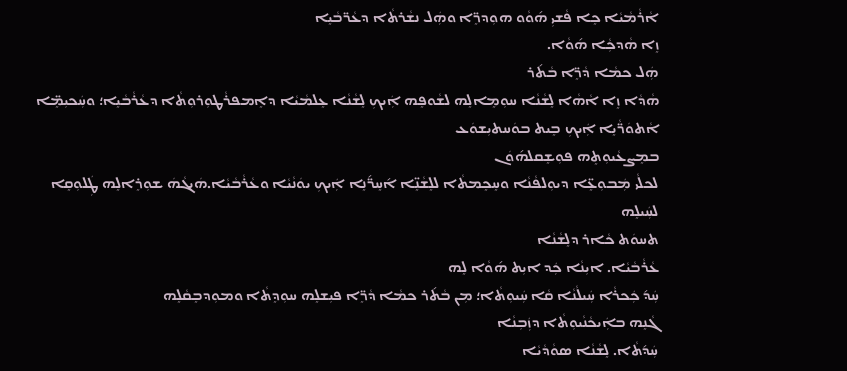ܐܵܪܵܡܵܝܵܐ ܟܸܐ ܦܵܫܝܼ ܗ݇ܘܵܘ ܗܘܼܕܖܸ̈ܐ ܘܗܲܠ ܢܫܵܪܬܵܐ ܕܥܵܖ̈ܒܵܝܸܐ
ܙܸܐ ܗܵܕܟܼܵܐ ܗ݇ܘܵܐ.
ܗܲܠ ܟܡܵܐ ܕܵܖܸ̈ܐ ܒܵܬ݇ܪ
ܗܵܕܵܐ ܙܸܐ ܐܵܗܵܐ ܠܸܫܵܢܵܐ ܚܘܼܡܸܐܠܸܗ ܠܫܵܘܦܸܗ ܐܲܝܟܼ ܠܸܫܵܢܵܐ ܥܸܠܡܵܝܵܐ ܕܐܸܡܦܪܵܛܘܼܪܘܼܬܵܐ ܕܥܵܪܵܒܵܝܸܐ؛ ܘܚܲܟܝܼܡܸ̈ܐ ܐܵܬܘܿܖ̈ܵܝܸܐ ܐܲܝܟܼ ܒܸܝܬ ܒܘܿܚܬܝܼܫܘܿܥ
ܒܡܸܨܥܵܝܘܼܬܸܗ ܦܘܼܫܸܩܠܗ݇ܘܿܢ
ܠܟܠܵܝ ܡܲܒܘܼܥܸ̈ܐ ܕܝܘܼܠܦܵܢܵܐ ܘܚܸܟܸܡܬܵܐ ܠܠܸܫܵܢܸ̈ܐ ܐ݇ܚܸܖ̈݇ܢܸܐ ܐܲܝܟܼ ܝܘܿܢܵܝܵܐ ܘܥܵܪܵܒܵܝܵܐ.ܗܿܝܓܵܗܿ ܫܘܼܪܸܐܠܸܗ ܛܲܠܘܼܩܸܐ ܠܚܲܝܠܸܗ
ܬܚܘܿܬ ܟܵܐܪ ܕܠܸܫܵܢܵܐ
ܥܵܪܵܒܵܝܵܐ. ܐܝܼܢܵܐ ܟܲܕ ܐܝܼܬ ܗ݇ܘܵܐ ܠܸܗ
ܚܲܕ݇ ܟܲܟܪܵܐ ܚܲܝܠܵܢܵܐ ܩܵܐ ܚܲܝܘܼܬܵܐ؛ ܡܼܢ ܒܵܬ݇ܪ ܟܡܵܐ ܕܵܖܸ̈ܐ ܦܝܼܫܠܸܗ ܚܘܼܕܸܬܵܐ ܘܡܘܼܕܒܸܩܵܠܸܗ
ܓܵܢܸܗ ܒܐܲܝܟܵܢܵܝܘܼܬܵܐ ܕܙܲܒܼܢܵܐ
ܚܲܕ݇ܬܵܐ. ܠܸܫܵܢܵܐ ܣܘܵܕܵܝܵܐ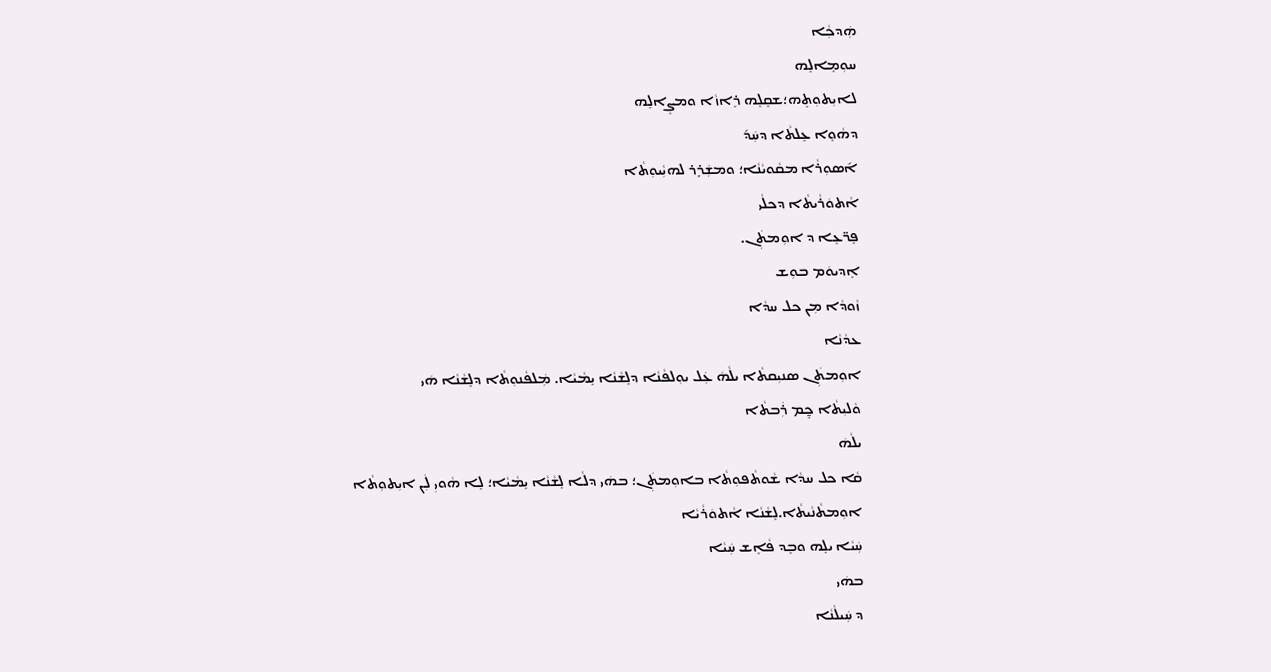ܗܲܕܟܼܵܐ
ܚܘܼܡܸܐܠܸܗ
ܠܐܝܼܬܘܼܬܸܗ؛ܫܩܸܠܸܗ ܪܸܐܙܵܐ ܘܡܨܸܐܠܸܗ
ܕܗܵܘܸܐ ܥܸܠܬܵܐ ܕܚܲܕ݇
ܐ݇ܣܘܼܪܵܐ ܡܩܵܘܝܵܢܵܐ؛ ܘܡܫܲܪܸܼܪ ܠܗܝܼܵܝܘܼܬܵܐ
ܐܵܬܘܿܪܵܝܬܵܐ ܕܟܠܵܝ
ܦܸܖ̈ܥܸܐ ܕ ܐܘܼܡܬܲܢ.
ܐܸܕܝܘܿܡ ܒܘܼܫ
ܙܵܘܕܵܐ ܡܼܢ ܟܠ ܚܕܵܐ
ܥܕܵܢܵܐ
ܐܘܼܡܬܲܢ ܣܢܝܼܩܬܵܐ ܝܠܵܗܿ ܥܲܠ ܝܘܼܠܦܵܢܵܐ ܕܠܸܫܵܢܵܐ ܝܸܡܵܝܵܐ. ܡܲܠܦܵܢܘܼܬܵܐ ܕܠܸܫܵܢܵܐ ܗܿܝ
ܘܵܠܝܼܬܵܐ ܟ̰ܸܡ ܪܲܒܬܵܐ
ܝܠܵܗܿ
ܩܵܐ ܟܠ ܚܕܵܐ ܫܵܘܬܵܦܘܼܬܵܐ ܒܐܘܼܡܬܲܢ؛ ܒܗܿܝ ܕܠܵܐ ܠܸܫܵܢܵܐ ܝܸܡܵܝܵܐ؛ ܠܸܐ ܗܵܘܝܼ ܠܲܢ ܐܝܼܬܘܼܬܵܐ
ܐܘܼܡܬܵܢܵܝܬܵܐ.ܠܸܫܵܢܵܐ ܐܵܬܘܿܪܵܝܵܐ
ܚܲܝܵܐ ܝܠܸܗ ܘܒܸܕ ܦܵܐܸܫ ܚܲܝܵܐ
ܒܗܿܝ
ܕ ܚܲܝܠܵܢܵܐ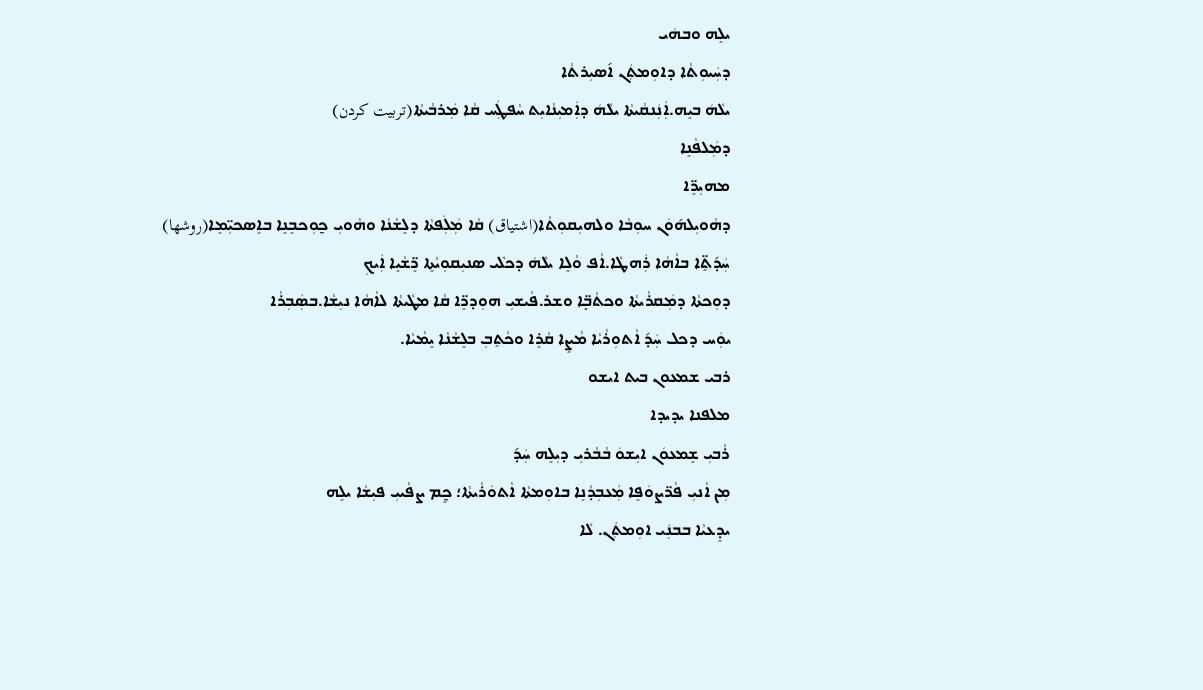ܝܠܸܗ ܘܒܗܿܝ
ܕܚܲܝܘܼܬܵܐ ܕܐܘܼܡܬܲܢ ܐ݇ܣܝܼܪܬܵܐ
ܝܠܵܗܿ ܒܝܸܗ.ܐܲܢܲܢܩܵܝܬܵܐ ܝܠܵܗܿ ܕܐܲܡܝܼܢܵܐܝܼܬ ܚܵܦܛܲܚ ܩܵܐ ܡܲܪܒܵܝܬܵܐ(تربيت کردن)
ܕܡܲܠܦܵܢܸܐ
ܡܗܝܼܖܸ̈ܐ
ܕܗܵܘܝܼܠܗ݇ܘܿܢ ܚܘܼܒܵܐ ܘܠܗܝܼܩܘܼܬܵܐ(اشتیاق) ܩܵܐ ܡܲܠܲܦܬܵܐ ܕܠܸܫܵܢܵܐ ܘܗܵܘܝܼ ܟ̰ܘܼܟܒܸܢܸܐ ܒܐܸܣܟܝܼ̈ܡܸܐ(روشها)
ܚܲܕ݇ܬܸ̈ܐ ܒܐܵܗܵܐ ܪܲܗܛܵܐ.ܐܵܦ ܘܵܠܸܐ ܝܠܵܗܿ ܕܟܠܵܝ ܣܢܝܼܩܘܼܝܵܬܸܐ ܖܸ̈ܫܵܝܸܐ ܐܲܝܟܼ
ܕܘܼܟܬܵܐ ܕܡܲܩܪܵܝܬܵܐ ܘܟܬܵܒܼܸ̈ܐ ܘܫܪ.ܦܵܝܫܝܼ ܗܘܼܕܖܸ̈ܐ ܩܵܐ ܡܛܵܝܬܵܐ ܠܐܵܗܵܐ ܢܝܼܫܵܐ.ܒܣܲܒܼܪܵܐ
ܝܘܲܚ ܕܟܠ ܚܲܕ݇ ܐܵܬܘܼܪܵܝܵܐ ܡܵܨܸܐ ܩܵܪܸܐ ܘܟܵܬܸܒܼ ܒܠܸܫܵܢܵܐ ܝܸܡܵܝܵܐ.
ܪܒܝ ܫܡܥܘܢ ܒܝܬ ܐܝܫܘ
ܡܠܦܢܐ ܝܕܝܕܐ
ܪܵܒܝܼ ܫܸܡܥܘܿܢ ܐܝܼܫܘܿ ܒܵܒܵܪܝܼ ܕܝܼܠܸܗ ܚܲܕ݇
ܡܼܢ ܐܵܢܝܼ ܦܵܖ̈ܨܘܿܦܸܐ ܡܲܥܒܼܕܵܢܸܐ ܒܐܘܼܡܬܵܐ ܐܵܬܘܿܪܵܝܬܵܐ؛ ܟ̰ܸܡ ܨܦܵܝܝܼ ܦܝܼܫܵܐ ܝܠܸܗ
ܝܕܸܥܝܵܐ ܒܒܢܲܝ ܐܘܼܡܬܲܢ. ܠܵܐ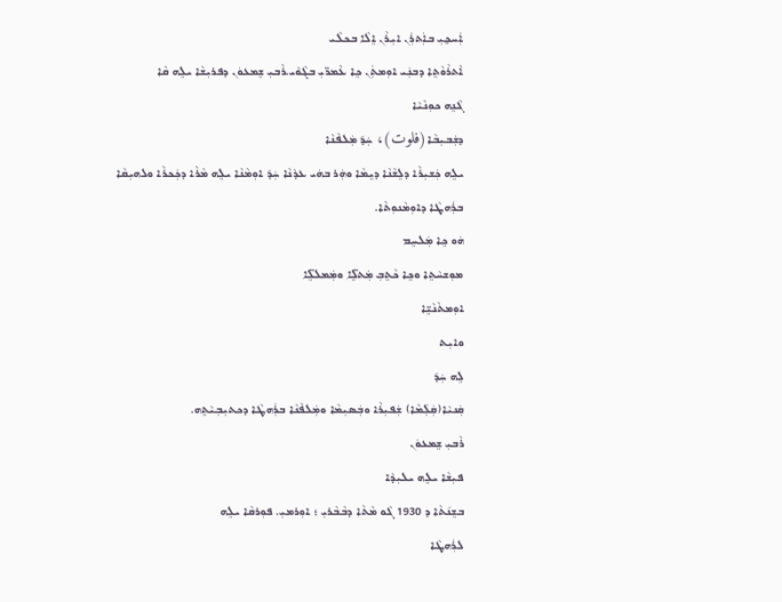ܐܲܚܟ̰ܝܼ ܒܐܲܬܪܲܢ ܐܝܼܪܵܢ ܐܸܠܵܐ ܒܟܠܵܝ
ܐܵܬܪܵܘܵܬܸܐ ܕܒܢܲܝ ܐܘܼܡܬܲܢ ܟܸܐ ܥܵܡܖ̈ܝܼ ܒܓܵܘܵܝ.ܪܵܒܝܼ ܫܸܡܥܘܿܢ ܕܦܪܝܼܫܵܐ ܝܠܸܗ ܩܵܐ
ܓܵܢܸܗ ܟܘܼܢܵܝܵܐ
ܕܫܲܒܝܼܒܵܐ(فلوت)، ܚܲܕ݇ ܡܲܠܦܵܢܵܐ
ܝܠܸܗ ܟܲܫܝܼܪܵܐ ܕܠܸܫܵܢܵܐ ܕܝܸܡܵܐ ܘܗܲܪ ܒܗܿܝ ܥܕܵܢܵܐ ܚܲܕ݇ ܐܘܼܡܵܢܵܐ ܝܠܸܗ ܡܵܪܵܐ ܕܟܲܟܪܵܐ ܘܠܗܝܼܩܵܐ
ܒܪܲܗܛܵܐ ܕܐܘܼܡܵܢܘܼܬܵܐ.
ܗܿܘ ܟܸܐ ܡܲܠܚܸܡ
ܡܘܼܫܚܵܬܸܐ ܘܟܸܐ ܟܵܬܸܒܼ ܡܲܬܠܸ̈ܐ ܘܡܲܡܠܠܸ̈ܐ
ܐܘܼܡܬܵܢܵܝܸ̈ܐ
ܘܐܝܼܬ
ܠܸܗ ܚܲܕ݇
ܩܲܢܝܵܐ(ܩܲܠܲܡܵܐ) ܫܲܦܝܼܪܵܐ ܘܒܲܣܝܼܡܵܐ ܘܡܲܠܦܵܢܵܐ ܒܪܲܗܛܵܐ ܕܟܬܝܼܒܼܝܵܬܸܗ.
ܪܵܒܝܼ ܫܸܡܥܘܿܢ
ܦܝܼܫܵܐ ܝܠܸܗ ܝܠܝܼܕܵܐ
ܒܫܸܢ݇ܬܵܐ ܕ 1930 ܓܵܘ ܡܵܬܵܐ ܕܒܵܒܵܪܝܼ ؛ ܐܘܼܪܡܝܼ. ܦܘܼܪܩܵܐ ܝܠܸܗ
ܠܪܲܗܛܵܐ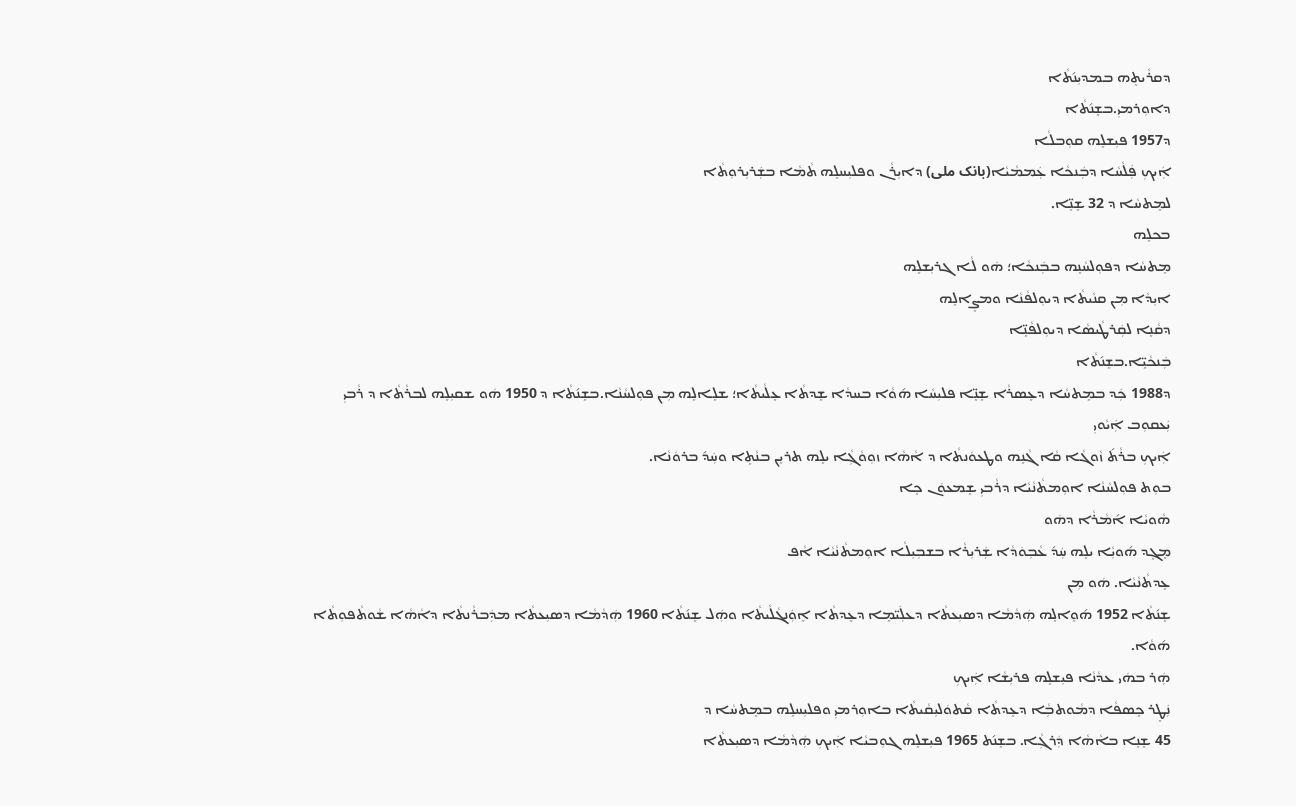ܕܩܪܵܝܬܸܗ ܒܡܕܝܼܢ݇ܬܵܐ
ܕܐܘܼܪܡܝܼ.ܒܫܸܢ݇ܬܵܐ
ܕ1957 ܦܝܼܫܠܸܗ ܩܘܼܒܠܵܐ
ܐܲܝܟܼ ܦܲܠܵܚܵܐ ܕܒܲܢܟܵܐ ܥܲܡܡܵܝܵܐ(بانک ملی) ܕܐܝܼܪܵܢ ܘܦܠܝܼܚܠܸܗ ܬܵܡܵܐ ܒܫܲܪܝܼܪܘܼܬܵܐ
ܠܡܸܬܚܵܐ ܕ 32 ܫܸܢܸ̈ܐ.
ܒܟܠܸܗ
ܡܸܬܚܵܐ ܕܦܘܼܠܚܵܢܸܗ ܒܒܲܢܟܵܐ؛ ܗܿܘ ܠܵܐ ܓܪܝܼܫܠܸܗ
ܐܝܼܕܵܐ ܡܼܢ ܩܢܵܝܬܵܐ ܕܝܘܼܠܦܵܢܵܐ ܘܡܨܸܐܠܸܗ
ܕܩܵܢܸܐ ܠܩܲܪܛܵܝܣܵܐ ܕܝܘܼܠܦܵܢܸ̈ܐ
ܒܲܢܟܵܝܸ̈ܐ.ܒܫܸܢ݇ܬܵܐ
ܕ1988 ܟܲܕ ܒܡܸܬܚܵܐ ܕܥܸܣܪܵܐ ܫܸܢܸ̈ܐ ܦܠܝܼܚܵܐ ܗ݇ܘܵܐ ܒܚܕܵܐ ܫܸܕܬܵܐ ܥܸܠܵܝܬܵܐ؛ ܫܠܸܐܠܸܗ ܡܼܢ ܦܘܼܠܚܵܢܵܐ.ܒܫܸܢ݇ܬܵܐ ܕ 1950 ܗܿܘ ܫܩܝܼܠܸܗ ܠܒܪܵܬܵܐ ܕ ܪܵܒܝܼ
ܝܲܥܩܘܼܒ ܐܲܝܵܘܝܼ
ܐܲܝܟܼ ܒܪܵܬ݇ ܙܵܘܓܵܐ ܩܵܐ ܓܵܢܸܗ ܘܛܥܘܿܢܬܵܐ ܕ ܐܵܗܵܐ ܙܘܼܘܵܓܼܵܐ ܝܠܸܗ ܬܪܝܸܢ ܒܢܵܬܸܐ ܘܚܲܕ݇ ܒܪܘܿܢܵܐ.
ܒܘܼܬ ܦܘܼܠܚܵܢܵܐ ܐܘܼܡܬܵܢܵܝܵܐ ܕܪܵܒܝܼ ܫܸܡܥܘܿܢ ܟܸܐ
ܗܵܘܝܵܐ ܐ݇ܡܵܪܵܐ ܕܗܿܘ
ܡܸܓܸܕ ܗ݇ܘܝܼܵܐ ܝܠܸܗ ܚܲܕ݇ ܥܵܒܼܘܿܕܵܐ ܫܲܪܝܼܪܵܐ ܒܫܒܼܝܼܠܵܐ ܐܘܼܡܬܵܢܵܝܵܐ ܐܵܦ
ܥܸܕܬܵܢܵܝܵܐ. ܗܿܘ ܡܼܢ
ܫܸܢ݇ܬܵܐ 1952 ܗ݇ܘܸܐܠܸܗ ܗܲܕܵܡܵܐ ܕܣܝܼܥܬܵܐ ܕܥܠܲܝ̈ܡܸܐ ܕܥܸܕܬܵܐ ܐܸܘܲܢܓܵܠܵܝܬܵܐ ܘܗܲܠ ܫܸܢ݇ܬܵܐ 1960 ܗܲܕܵܡܵܐ ܕܣܝܼܥܬܵܐ ܡܕܲܒܪܵܢܬܵܐ ܕܐܵܗܵܐ ܫܵܘܬܵܦܘܼܬܵܐ
ܗ݇ܘܵܐ.
ܗܲܪ ܒܗܿܝ ܥܕܵܢܵܐ ܦܝܼܫܠܸܗ ܦܪܝܼܫܵܐ ܐܲܝܟܼ
ܢܲܛܸܪ ܟܸܣܦܵܐ ܕܡܵܘܬܒܼܵܐ ܕܥܸܕܬܵܐ ܩܵܬܘܿܠܝܼܩܵܝܬܵܐ ܒܐܘܼܪܡܝܼ ܘܦܠܝܼܚܠܸܗ ܒܡܸܬܚܵܐ ܕ
45 ܫܸܢܸܐ ܒܐܵܗܵܐ ܕܲܪܓܼܵܐ. ܒܫܸܢ݇ܬ 1965 ܦܝܼܫܠܸܗ ܓܘܼܒܝܵܐ ܐܲܝܟܼ ܗܲܕܵܡܵܐ ܕܣܝܼܥܬܵܐ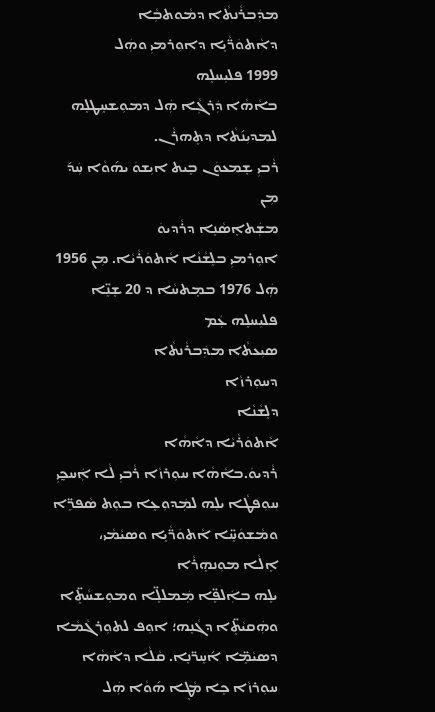ܡܕܲܒܪܵܢܬܵܐ ܕܡܵܘܬܒܼܵܐ
ܕܐܵܬܘܿܖ̈ܵܝܸܐ ܕܐܘܼܪܡܝܼ ܘܗܲܠ
1999 ܦܠܝܼܚܠܸܗ
ܒܐܵܗܵܐ ܕܲܪܓܼܵܐ ܗܲܠ ܕܡܘܼܫܚܸܛܠܸܗ ܠܡܕܝܼܢ݇ܬܵܐ ܕܬܸܗܪܵܢ.
ܪܵܒܝܼ ܫܸܡܥܘܿܢ ܒܸܝܬ ܐܝܼܫܘܿ ܝܗ݇ܘܵܐ ܚܲܕ݇ ܡܼܢ
ܡܫܲܬܐܸܣܵܢܸܐ ܕܪܵܕܝܘܿ
ܐܘܼܪܡܝܼ ܒܠܸܫܵܢܵܐ ܐܵܬܘܿܪܵܝܵܐ. ܡܼܢ 1956 ܗܲܠ 1976 ܒܡܸܬܚܵܐ ܕ 20 ܫܸܢܸ̈ܐ ܦܠܝܼܚܠܸܗ ܥܲܡ
ܣܝܼܥܬܵܐ ܡܕܲܒܪܵܢܬܵܐ
ܕܚܘܼܪܙܵܐ
ܕܠܸܫܵܢܵܐ
ܐܵܬܘܿܪܵܝܵܐ ܕܐܵܗܵܐ
ܪܵܕܝܘܿ.ܒܐܵܗܵܐ ܚܘܼܪܙܵܐ ܪܵܒܝܼ ܠܵܐ ܐܲܚܟ̰ܝܼ ܚܘܼܦܛܵܐ ܝܠܸܗ ܠܡܲܕܘܼܥܸܐ ܒܘܼܬ ܣܵܦܖܸ̈ܐ
ܘܡܵܫܘܿܚܸ̈ܐ ܐܵܬܘܿܖ̈ܵܝܸܐ ܘܣܝܵܡܵܝ،
ܐܸܠܵܐ ܡܘܼܢܗܸܪܵܐ
ܝܠܸܗ ܒܐܲܠܦܸ̈ܐ ܡܲܡܠܠܸ̈ܐ ܘܡܘܼܫܚܵܬܸ̈ܐ ܘܗܲܩܝܵܬܸ̈ܐ ܕܓܵܢܸܗ؛ ܐܘܼܦ ܠܬܘܼܪܓܵܡܵܐ ܕܣܝܵܡܸ̈ܐ ܐ݇ܚܸܖ̈ܢܸܐ. ܩܵܠܵܐ ܕܐܵܗܵܐ ܚܘܼܪܙܵܐ ܟܸܐ ܡܵܛܸܐ ܗ݇ܘܵܐ ܗܲܠ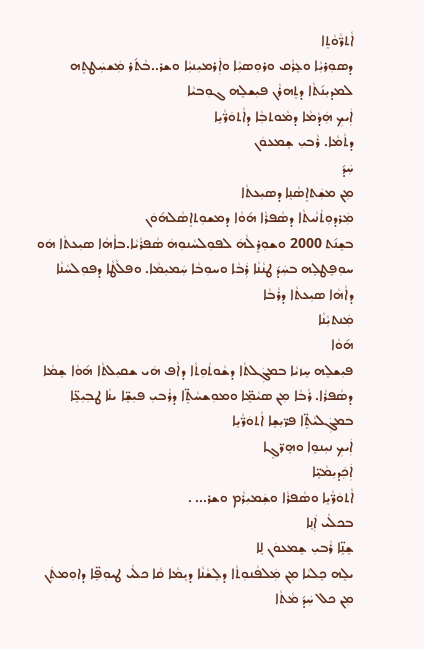ܐܵܬܖ̈ܵܘܵܬܸܐ
ܕܣܘܼܪܝܼܵܐ ܘܥܸܪܵܩ ܘܪܘܼܣܝܼܵܐ ܘܐܲܪܡܝܼܢܝܼܵܐ ܘܫܪ..ܒܵܬ݇ܪ ܡܲܫܚܲܛܬܸܗ ܠܡܕܝܼܢ݇ܬܵܐ ܕܬܸܗܪܵܢ ܦܝܼܫܠܸܗ ܓܘܼܒܝܵܐ
ܐܲܝܟܼ ܗܲܕܵܡܵܐ ܕܡܵܘܬܒܼܵܐ ܕܐܵܬܘܿܖ̈ܵܝܸܐ
ܕܬܵܡܵܐ. ܪܵܒܝܼ ܫܸܡܥܘܿܢ
ܚܲܕ݇
ܡܼܢ ܡܫܲܬܐܸܣܵܢܸܐ ܕܣܝܼܥܬܵܐ
ܡܲܪܕܘܼܬܵܢܵܝܬܵܐ ܕܣܵܦܪܵܐ ܗ݇ܘܵܐ ܕܡܫܘܼܬܐܸܣܵܠܗ݇ܘܿܢ
ܒܫܸܢ݇ܬ 2000 ܘܫܘܼܪܸܠܵܗܿ ܠܦܘܼܠܚܵܢܘܼܗܿ ܣܵܦܪܵܝܵܐ.ܒܐܵܗܵܐ ܣܝܼܥܬܵܐ ܗܿܘ ܚܘܼܦܸܛܠܸܗ ܒܚܲܕ݇ ܛܢܵܢܵܐ ܪܲܒܵܐ ܘܚܘܼܒܵܐ ܚܲܡܝܼܡܵܐ. ܘܦܠܵܛܵܐ ܕܦܘܼܠܚܵܢܵܐ ܕܐܵܗܵܐ ܣܝܼܥܬܵܐ ܕܪܵܒܵܐ
ܡܲܢܬܝܼܵܢܵܐ
ܗ݇ܘܵܐ
ܦܝܼܫܠܸܗ ܚܸܙܝܵܐ ܒܡܓܲܠܬܵܐ ܕܫܵܘܬܵܘܼܬܵܐ ܕܐܵܦ ܗܿܝ ܫܩܝܼܠܬܵܐ ܗ݇ܘܵܐ ܫܸܡܵܐ ܕܣܵܦܪܵܐ. ܪܵܒܵܐ ܡܼܢ ܣܝܵܡܸ̈ܐ ܘܡܘܼܫܚܵܬܸ̈ܐ ܕܪܵܒܝܼ ܦܝܼܫܸ̈ܐ ܝܢܵܐ ܛܒܼܝܼܥܸ̈ܐ ܒܡܓܲܠܝܵܬܸ̈ܐ ܦܖ̈ܝܼܫܸܐ ܐܵܬܘܿܖ̈ܵܝܸܐ
ܐܲܝܟܼ ܢܝܼܢܘܸܐ ܘܗܸܖ̈ܓܸܐ
ܐܲܟܲܕܝܼܡܵܝܸ̈ܐ
ܐܵܬܘܿܖ̈ܵܝܸܐ ܘܣܵܦܪܵܐ ܘܫܲܡܝܼܪܵܡ ܘܫܪ... .
ܒܟܠܵܝ ܐܲܢܸܐ
ܫܸܢܸ̈ܐ ܪܵܒܝܼ ܫܸܡܥܘܿܢ ܠܸܐ
ܝܠܸܗ ܟܸܠܝܵܐ ܡܼܢ ܡܲܠܦܵܢܘܼܬܵܐ ܕܠܸܫܵܢܵܐ ܕܝܸܡܵܐ ܩܵܐ ܟܠܵܝ ܛܝܘܼܦܸ̈ܐ ܕܐܘܼܡܬܲܢ ܡܼܢ ܟܠ ܚܲܕ݇ ܡܵܬܵܐ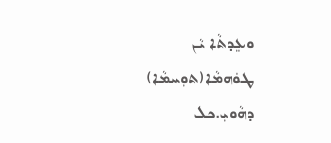ܘܥܸܕܬܵܐ ܝܵܢ ܛܘܿܗܡܵܐ(ܬܘܼܚܡܵܐ) ܕܗܵܘܝܼ.ܟܠ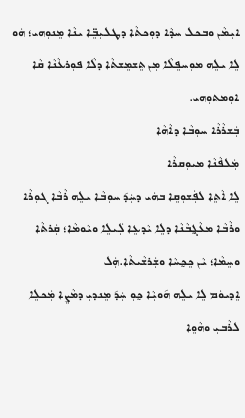ܐܝܼܡܵܢ ܘܒܟܠ ܚܕܵܐ ܕܘܼܟܬܵܐ ܕܛܠܝܼܒܸ̈ܐ ܝܢܵܐ ܡܸܢܘܼܗܝ؛ ܗܿܘ ܠܸܐ ܝܠܸܗ ܡܘܼܚܦܸܠܵܐ ܡܼܢ ܬܸܫܡܸܫܬܵܐ ܕܠܵܐ ܦܘܼܪܥܵܢܵܐ ܩܵܐ ܐܘܼܡܬܘܼܗܝ.
ܒܲܫܪܵܪܵܐ ܚܘܼܒܵܐ ܕܐܵܗܵܐ
ܡܲܠܦܵܢܵܐ ܡܝܘܼܩܪܵܐ
ܠܸܐ ܐܵܬܸܐ ܠܦܲܫܘܼܩܸܐ ܒܗܿܝ ܕܚܲܕ݇ ܚܘܼܒܵܐ ܝܠܸܗ ܪܵܒܵܐ ܓܘܼܪܵܐ ܘܪܵܒܵܐ ܡܥܵܓ̰ܒܵܢܵܐ ܕܠܸܐ ܝܵܕܥܸܐ ܠܲܝܠܸܐ ܘܝܵܘܡܵܐ؛ ܩܲܪܬܵܐ
ܘܚܸܡܵܐ؛ ܝܵܢ ܟܸܟ̰ܚܵܐ ܘܫܲܪܫܵܝܬܵܐ.ܗܲܠ
ܐܸܕܝܘܿܡ ܠܸܐ ܝܠܸܗ ܗ݇ܘܝܼܵܐ ܟ̰ܘܼ ܚܲܕ݇ ܡܸܢܕܝܼ ܕܡܵܨܸܐ ܡܲܟܠܸܐ ܠܪܵܒܝܼ ܘܗܵܘܸܐ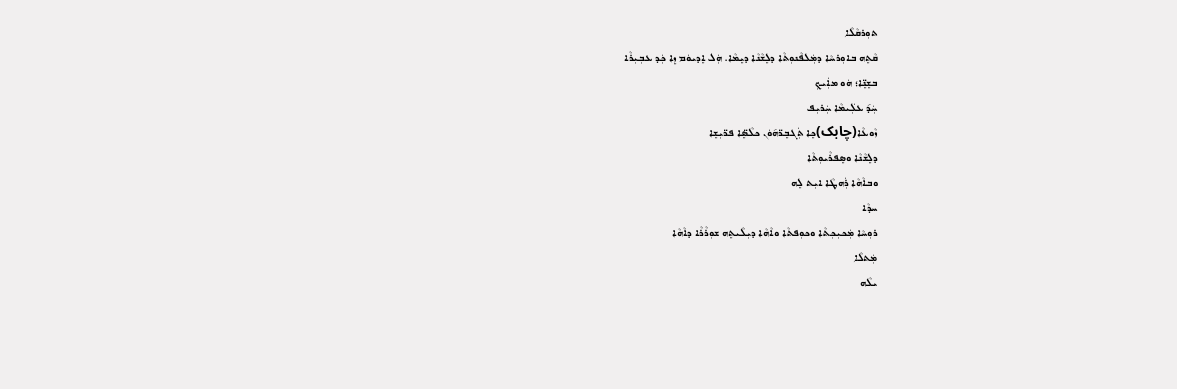ܬܘܼܪܩܵܠܵܐ
ܩܵܬܸܗ ܒܐܘܼܪܚܵܐ ܕܡܲܠܦܵܢܘܼܬܵܐ ܕܠܸܫܵܢܵܐ ܕܝܸܡܵܐ. ܗܲܠ ܐܸܕܝܘܿܡ ܙܸܐ ܟܲܕ ܥܒܼܝܼܪܵܐ
ܒܫܸܢܸ̈ܐ؛ ܗܿܘ ܡܐܲܝܟܼ
ܚܲܕ݇ ܥܠܲܝܡܵܐ ܚܲܪܝܼܦ
ܙܵܘܥܵܐ(چابک)ܟܸܐ ܬܲܓܒܸܖ̈ܗ݇ܘܿܢ ܟܠܵܣܸ̈ܐ ܦܖ̈ܝܼܫܸܐ
ܕܠܸܫܵܢܵܐ ܘܣܸܦܪܵܝܘܼܬܵܐ
ܘܒܐܵܗܵܐ ܪܲܗܛܵܐ ܐܝܼܬ ܠܸܗ
ܚܕܵܐ
ܪܘܼܚܵܐ ܡܲܟܝܼܟܼܬܵܐ ܘܟܘܼܦܬܵܐ ܘܐܵܗܵܐ ܕܝܼܠܵܝܬܸܗ ܫܘܼܪܵܪܵܐ ܕܐܵܗܵܐ
ܡܲܬܠܵܐ
ܝܠܵܗ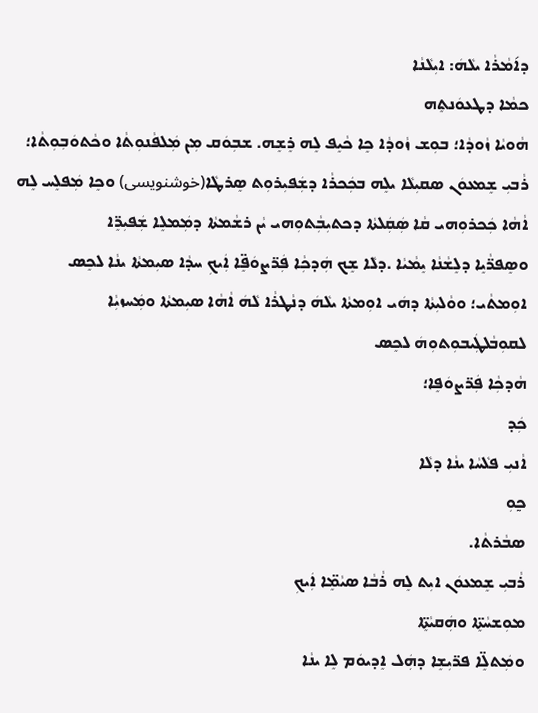ܕܐ݇ܡܵܪܵܐ ܝܠܵܗܿ: ܐܝܼܠܵܢܵܐ
ܟܡܵܐ ܕܛܥܘܿܢܬܸܗ
ܗܵܘܝܵܐ ܙܵܘܕܵܐ؛ ܒܘܼܫ ܙܵܘܕܵܐ ܟܸܐ ܟܵܝܸܦ ܠܸܗ ܪܸܫܸܗ. ܫܒܼܘܿܩ ܡܼܢ ܡܲܠܦܵܢܘܼܬܵܐ ܘܟܵܬܘܿܒܼܘܼܬܵܐ؛ ܪܵܒܝܼ ܫܸܡܥܘܿܢ ܣܩܝܼܠܵܐ ܝܠܸܗ ܒܟܲܟܪܵܐ ܕܫܲܦܝܼܪܘܼܬ ܣܸܪܛܵܐ(خوشنویسی) ܘܟܸܐ ܡܲܦܠܸܚ ܠܸܗ
ܐܵܗܵܐ ܟܲܟܪܘܼܗܝ ܩܵܐ ܣܲܩܲܠܬܵܐ ܕܟܬܝܼܒܼܵܬܘܼܗܝ ܝܵܢ ܪܫܵܡܬܵܐ ܕܡܲܡܠܸܐ ܫܲܦܝܼܖܸ̈ܐ
ܘܣܸܦܖ̈ܵܝܸܐ ܕܠܸܫܵܢܵܐ ܝܸܡܵܝܵܐ .ܕܠܵܐ ܫܸܟ ܗܲܕܟܼܵܐ ܦܲܖ̈ܨܘܿܦܸ̈ܐ ܐܲܝܟܼ ܚܕܵܐ ܣܝܼܡܬܵܐ ܝܢܵܐ ܠܟܸܣ ܐܘܼܡܬܵܝ؛ ܘܘܵܠܝܼܬܵܐ ܕܗܿܝ ܐܘܼܡܬܵܐ ܝܠܵܗܿ ܕܢܵܛܪܵܐ ܠܵܗܿ ܐܵܗܵܐ ܣܝܼܡܬܵܐ ܘܡܲܚܙܝܼܵܐ
ܠܩܘܼܒܵܠܛܲܝܒܘܼܬܘܼܗܿ ܠܟܸܣ
ܗܵܕܟܼܵܐ ܦܲܖ̈ܨܘܿܦܸܐ؛
ܟܲܕ
ܐܵܢܝܼ ܦܠܵܚܵܐ ܝܢܵܐ ܕܠܵܐ
ܟ̰ܘܼ
ܣܒܵܪܬܵܐ.
ܪܵܒܝܼ ܫܸܡܥܘܿܢ ܐܝܼܬ ܠܸܗ ܪܵܒܵܐ ܣܝܵܡܸ̈ܐ ܐܲܝܟܼ
ܡܘܼܫܚܵܬܸ̈ܐ ܘܗܲܩܝܵܬܸ̈ܐ
ܘܡܲܬܠܸ̈ܐ ܦܖ̈ܝܼܫܸܐ ܕܗܲܠ ܐܸܕܝܘܿܡ ܠܸܐ ܝܢܵܐ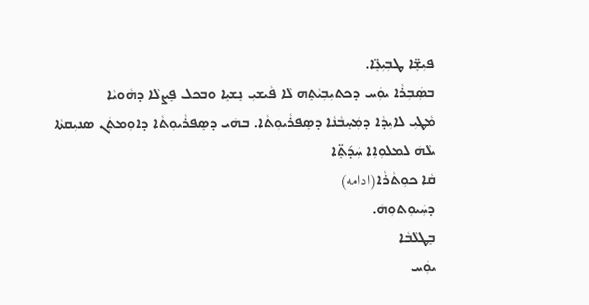ܦܝܼܫܸ̈ܐ ܛܒܼܝܼܥܸ̈ܐ.
ܒܣܲܒܼܪܵܐ ܝܘܲܚ ܕܟܬܝܼܒܼܝܵܬܸܗ ܠܵܐ ܦܵܝܫܝܼ ܢܸܫܝܸܐ ܘܒܟܠ ܦܸܨܠܵܐ ܕܗܵܘܝܵܐ
ܡܵܛܝܼ ܠܐܝܼܕܵܐ ܕܡܲܚܸܒܵܢܵܐ ܕܣܸܦܪܵܝܘܼܬܵܐ. ܒܗܿܝ ܕܣܸܦܪܵܝܘܼܬܵܐ ܕܐܘܼܡܬܲܢ ܣܢܝܼܩܬܵܐ
ܝܠܵܗܿ ܠܡܠܘܼܐܼܐ ܚܲܕ݇ܬܸ̈ܐ
ܩܵܐ ܟܘܼܬܵܪܵܐ(ادامه)
ܕܚܲܝܘܼܬܘܼܗܿ.
ܒܸܛܠܵܒܵܐ
ܝܘܲܚ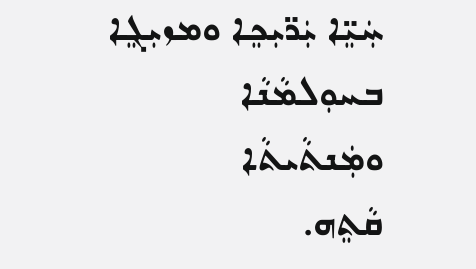ܚܲܝܸ̈ܐ ܝܲܖ̈ܝܼܟܸܐ ܘܡܙܝܼܓܸܐ ܒܚܘܼܠܡܵܢܵܐ
ܘܡܲܢܬܵܝܬܵܐ
ܩܵܬܸܗ.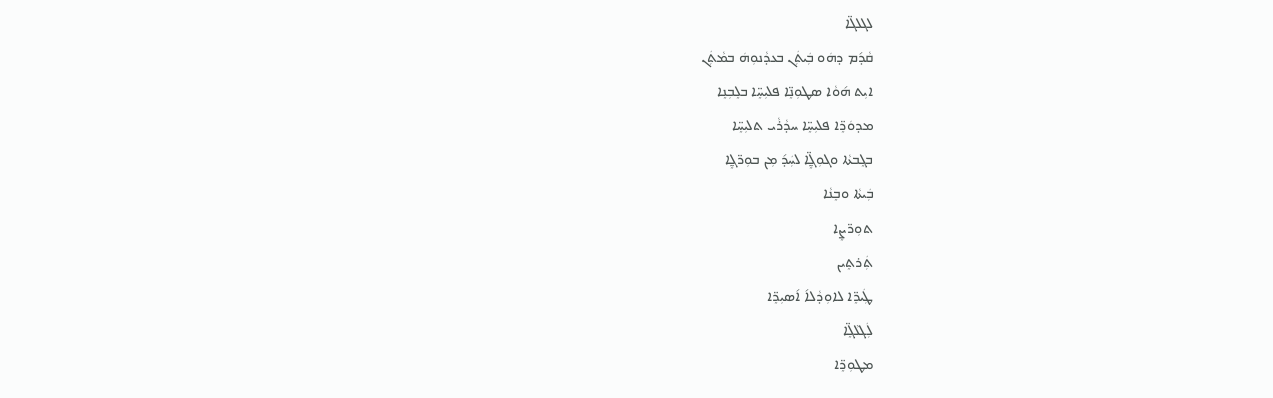ܠܓܠܓ̈ܐ
ܩܵܕ݇ܡ ܕܗܿܘ ܒܲܝܬܲܢ ܒܥܕܵܢܘܼܗܿ ܒܡܵܬܲܢ
ܐܝܼܬ ܗ݇ܘܵܐ ܣܛܘܼܢܸ̈ܐ ܦܠܝܼܚܸ̈ܐ ܒܠܸܒܼܢܸܐ
ܡܕܘܿܖܸ̈ܐ ܦܠܝܼܚܸ̈ܐ ܚܕܵܪܵܝ ܬܠܝܼܚܸ̈ܐ
ܒܓܸܒܬܵܐ ܘܓܘܼܓ̰ܸ̈ܐ ܠܚܲܕ݇ ܡܼܢ ܒܘܼܖ̈ܓ̰ܸܐ
ܒܲܝܬܵܐ ܘܒܸܢܵܐ
ܬܘܼܖ̈ܨܸܐ
ܬܲܪܬܸܝܢ
ܛܲܝܖܸ̈ܐ ܠܐܘܼܕܵܠܐ݇ ܐ݇ܣܝܼܖܸ̈ܐ
ܠܲܓܠܵܓܸ̈ܐ
ܡܛܘܼܖܸ̈ܐ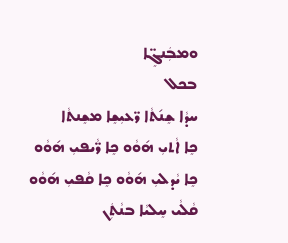ܘܡܒܲܢܓܸ̈ܐ
ܒܟܠ
ܚܕܵܐ ܫܸܢ݇ܬܵܐ ܖ̈ܥܝܼܫܸܐ ܡܫܸܢܬܵܐ
ܟܸܐ ܐܵܬܝܼ ܗ݇ܘܵܘ ܟܸܐ ܖ̈ܵܝܦܝܼ ܗ݇ܘܵܘ
ܟܸܐ ܝܵܕܠܝܼ ܗ݇ܘܵܘ ܟܸܐ ܩܵܦܝܼ ܗ݇ܘܵܘ
ܩܵܠܵܝ ܚܸܠܝܵܐ ܒܢܵܬܲܢ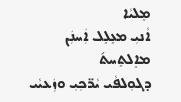ܡܸܠܝܵܐ
ܐܵܢܝܼ ܡܥܸܠܸܠ ܐܲܚܢܲܢ ܡܐܸܠܬܸܚܬ݇
ܕܓܘܼܠܦܵܝ ܝܵܖ̈ܟܼܝܼ ܘܙܲܥܝܵܝ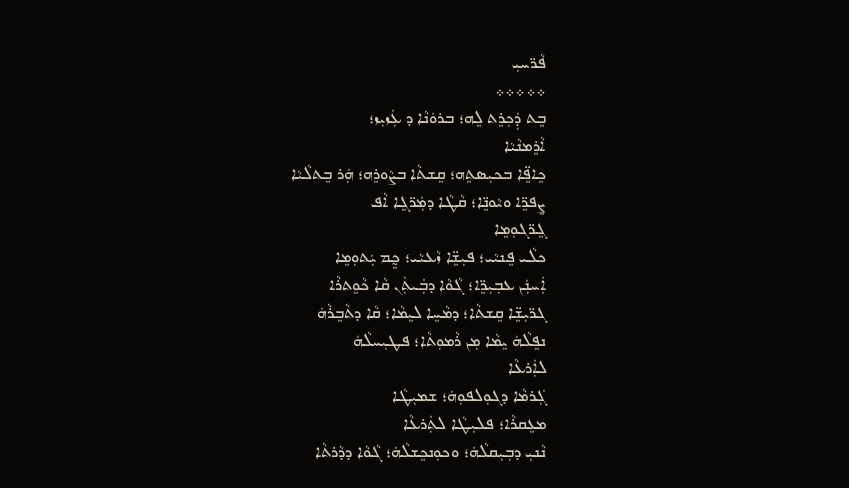ܦܵܖ̈ܚܝܼ
܀܀܀܀܀
ܒܸܬ ܕܲܟܼܪܸܬ ܠܸܗ؛ ܒܪܘܿܢܵܐ ܕ ܥܲܙܝܼܙ؛
ܐܵܪܸܡܢܵܝܵܐ
ܟܸܐܦܸ̈ܐ ܒܟܝܼܣܬܸܗ؛ ܩܸܫܬܵܐ ܒܨܵܘܪܸܗ؛ ܗܲܪ ܒܸܬܠܵܝܵܐ
ܨܸܦܖܸ̈ܐ ܘܝܵܘܢܸ̈ܐ؛ ܩܵܛܵܐ ܕܡܲܖ̈ܓܸܐ ܐܵܦ
ܓܸܖ̈ܓܘܼܡܸܐ
ܟܠܵܝ ܦܸܢܝܵܝ؛ ܦܝܼܫܸ̈ܐ ܙܵܥܝܵܝ؛ ܟ̰ܸܡ ܝܲܬܘܼܡܸܐ
ܐܲܚܢܲܢ ܥܒܼܝܼܖܸ̈ܐ؛ ܓܵܘܵܐ ܕܒܲܝܬܲܢ ܩܵܐ ܟܵܘܸܬܪܵܐ
ܓܖ̈ܝܼܫܸ̈ܐ ܩܸܫܬܵܐ؛ ܕܡܵܚܸܐ ܠܝܸܡܵܐ؛ ܩܵܐ ܕܬܵܒܸܪܵܗܿ
ܢܦܸܠܵܗܿ ܝܸܡܵܐ ܡܼܢ ܪܵܡܘܼܬܵܐ؛ ܦܛܝܼܚܠܵܗܿ
ܠܐܲܪܥܵܐ
ܓܲܪܡܵܐ ܕܓܘܼܠܦܘܼܗܿ؛ ܫܡܝܼܛܵܐ
ܡܥܸܩܪܵܐ؛ ܦܠܝܼܛܵܐ ܠܬܲܪܥܵܐ
ܢܵܢܝܼ ܕܒܼܝܼܩܠܵܗܿ؛ ܘܟܘܼܢܟܸܫܠܵܗܿ؛ ܓܵܘܵܐ ܕܕܵܪܬܵܐ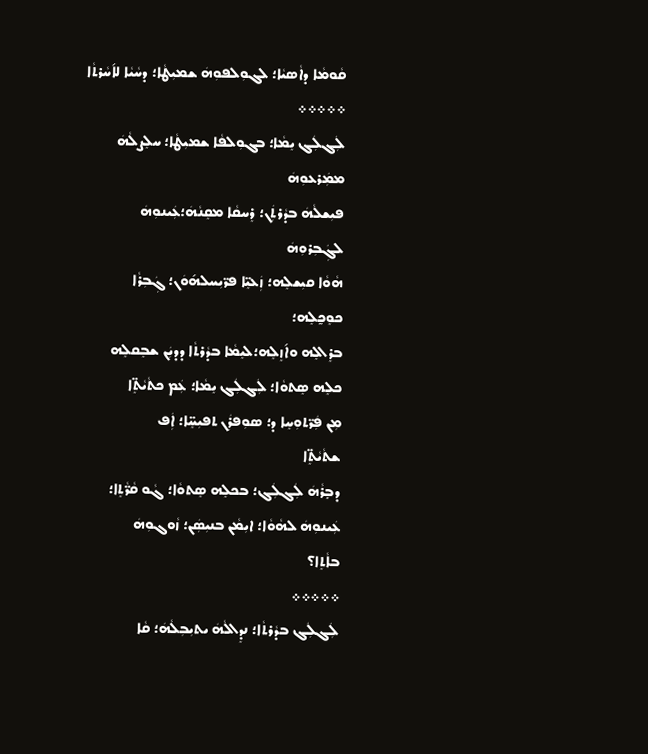ܩܵܘܡܵܐ ܕܐܵܣܝܵܐ؛ ܠܓܘܼܠܦܘܼܗܿ ܫܡܝܼܛܵܐ؛ ܕܚܵܝܵܐ ܠܐ݇ܚܵܪܬܵܐ
܀܀܀܀܀
ܠܲܓܠܲܓ ܝܸܡܵܐ؛ ܒܓܘܼܠܦܵܐ ܫܡܝܼܛܵܐ؛ ܚܠܸܨܠܵܗܿ
ܡܡܲܪܥܘܼܗܿ
ܦܝܼܫܠܵܗܿ ܒܕܵܪܬܲܢ؛ ܪܸܚܩܵܐ ܡܩܸܢܵܗܿ؛ܥܲܝܢܘܼܗܿ
ܠܓܲܒܼܪܘܼܗܿ
ܗܵܘܵܐ ܩܝܼܫܠܸܗ؛ ܙܲܥܝܸ̈ܐ ܦܖ̈ܝܼܚܠܗ݇ܘܿܢ؛ ܓܲܒܼܪܵܐ
ܟܘܸܟ̰ܠܸܗ؛
ܒܪܸܐܠܸܗ ܘܐ݇ܙܸܠܸܗ؛ܠܝܸܡܵܐ ܒܕܵܪܬܵܐ ܕܕܝܲܢ ܫܒܸܩܠܸܗ
ܟܠܸܗ ܣܸܬܘܵܐ؛ ܠܲܓܠܲܓ ܝܸܡܵܐ؛ ܥܲܡ ܟܬܵܝܵܬܸ̈ܐ
ܡܼܢ ܦܲܖ̈ܬܘܼܚܸܐ ܕ؛ ܣܘܼܦܪܲܢ ܬܦܝܼܚܸ̈ܐ؛ ܐܲܦ
ܫܬܵܝܵܬܸ̈ܐ
ܕܒܸܼܪܵܗܿ ܠܲܓܠܲܓ؛ ܒܟܠܸܗ ܣܸܬܘܵܐ؛ ܓܵܘ ܩܵܖ̈ܵܬܸܐ؛
ܥܲܝܢܘܼܗܿ ܠܗܵܘܵܐ؛ ܐܝܼܡܵܢ ܒܢܝܼܣܲܢ؛ ܙܵܘܓܘܼܗܿ
ܒܐܵܬܸܐ؟
܀܀܀܀܀
ܠܲܓܠܲܓ ܒܕܵܪܬܵܐ؛ ܢܕܸܐܠܵܗܿ ܝܬܝܼܒܼܠܵܗܿ؛ ܩܵܐ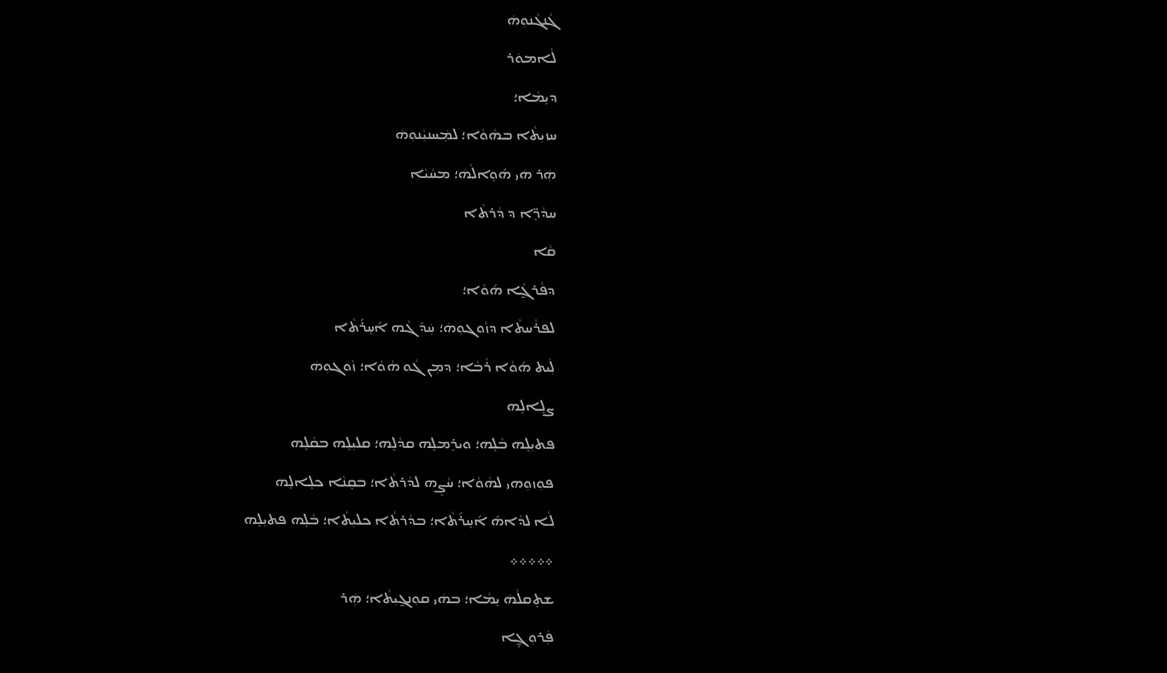ܓܵܢܓܵܢܘܼܗܿ
ܠܵܐܡܘܿܪ
ܕܝܸܡܵܐ؛
ܚܙܝܼܬܵܐ ܒܗܵܘܵܐ؛ ܠܡܲܚܢܝܼܵܢܘܼܗܿ
ܗܲܪ ܗܿܝ ܗ݇ܘܸܐܠܵܗܿ؛ ܡܚܵܝܵܐ
ܚܕܵܖܸ̈ܐ ܕ ܕܵܪܬܵܐ
ܩܵܐ
ܕܦܵܪܓ̰ܵܐ ܗ݇ܘܵܐ؛
ܠܦܪܵܚܬܵܐ ܕܙܵܘܓܘܼܗܿ؛ ܚܲܕ݇ ܓܵܗ ܐ݇ܚܸܪ݇ܬܵܐ
ܠܲܝܬ ܗ݇ܘܵܐ ܪܵܒܵܐ؛ ܕܡܼܢ ܓܵܘ ܗܵܘܵܐ؛ ܙܵܘܓܘܼܗܿ
ܨܠܸܐܠܸܗ
ܦܬܝܼܠܸܗ ܒܵܠܸܗ؛ ܘܝܪܸܡܠܸܗ ܩܕܵܠܸܗ؛ ܩܠܝܼܠܸܗ ܒܩܵܠܸܗ
ܦܘܼܙܘܼܗܝ ܠܗܵܘܵܐ؛ ܚܵܨܸܗ ܠܕܵܪܬܵܐ؛ ܒܩܸܢܵܐ ܟܠܸܐܠܸܗ
ܠܵܐ ܠܕܵܐܗ݇ ܐ݇ܚܸܪ݇ܬܵܐ؛ ܒܕܵܪܬܵܐ ܟܠܝܼܬܵܐ؛ ܒܵܠܸܗ ܦܬܝܼܠܸܗ
܀܀܀܀܀
ܫܬܸܩܠܵܗܿ ܝܸܡܵܐ؛ ܒܗܿܝ ܩܘܼܢܓ̰ܝܼܬܵܐ؛ ܗܲܪ
ܦܲܪܘܼܓ̰ܸܐ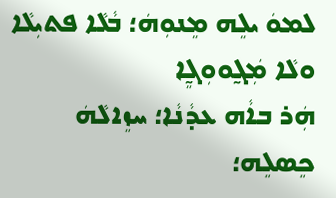ܠܡܘܿ ܝܠܸܗ ܡܸܢܘܼܗܿ؛ ܒܵܠܵܐ ܦܬܝܼܠܵܐ ܘܠܵܐ ܡܲܓ̰ܘܘܼܓ̰ܸܐ
ܗܲܪ ܒܐܵܗ ܥܕܵܢܵܐ؛ ܚܙܸܐܠܵܗܿ ܟܸܣܠܸܗ؛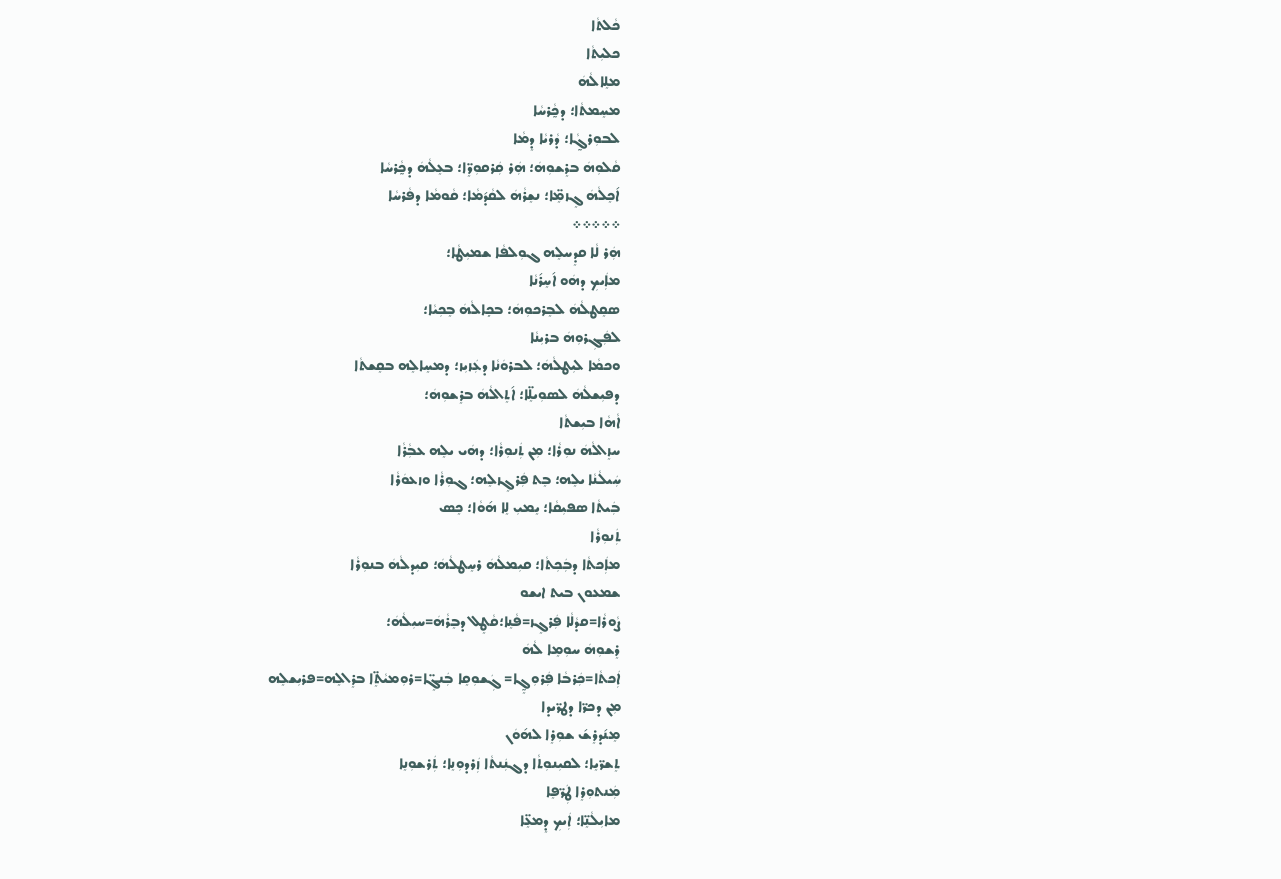ܟܵܠܬܵܐ
ܟܠܝܼܬܵܐ
ܡܠܸܐܠܵܗܿ
ܡܚܸܡܬܵܐ؛ ܕܟ̰ܵܪܚܵܐ
ܠܒܘܼܪܓ̰ܵܐ؛ ܕܵܪܝܵܐ ܕܸܡܵܐ
ܩܵܠܘܼܗܿ ܒܪܸܫܘܼܗܿ؛ ܗܲܪ ܩܲܪܩܘܼܖܸ̈ܐ؛ ܒܥܸܠܵܗܿ ܕܟ̰ܵܪܚܵܐ
ܐ݇ܟܸܠܵܗܿ ܓܸܙܡܸ̈ܐ؛ ܢܫܸܪܵܗܿ ܠܩܵܕ݇ܡܵܐ؛ ܩܵܘܡܵܐ ܕܦܵܪܚܵܐ
܀܀܀܀܀
ܗܲܪ ܠܵܐ ܩܕܸܚܠܸܗ ܓܘܼܠܦܵܐ ܫܡܝܼܛܵܐ؛
ܡܐܲܝܟܼ ܕܗܿܘ ܐ݇ܚܸܪ݇ܢܵܐ
ܣܩܸܛܠܵܗܿ ܠܒܸܪܟܘܼܗܿ؛ ܒܟܼܸܐܠܵܗܿ ܒܸܟܼܝܵܐ؛
ܠܦܲܓܼܪܘܼܗܿ ܒܪܝܼܢܵܐ
ܘܟܡܵܐ ܠܝܼܛܠܵܗܿ؛ ܠܒܪܘܿܢܵܐ ܕܥܲܙܝܼܙ؛ ܕܡܚܸܐܠܸܗ ܒܩܸܫܬܵܐ
ܕܦܝܼܫܠܵܗܿ ܠܣܘܼܝܠܸ̈ܐ؛ ܐ݇ܬܸܐܠܵܗܿ ܒܪܸܫܘܼܗܿ؛
ܐܵܗܵܐ ܒܝܼܫܬܵܐ
ܚܙܸܐܠܵܗܿ ܢܘܼܪܵܐ؛ ܡܼܢ ܬܲܢܘܼܪܵܐ؛ ܕܗܿܝ ܝܠܸܗ ܥܒܼܵܪܵܐ
ܚܲܝܠܵܢܵܐ ܝܠܸܗ؛ ܒܸܬ ܦܲܪܓܸܙܠܸܗ؛ ܓܘܼܪܵܐ ܘܙܥܘܿܪܵܐ
ܒܲܝܬܵܐ ܣܦܝܼܩܵܐ؛ ܝܸܡܝܼ ܠܸܐ ܗ݇ܘܵܐ؛ ܟܸܣ
ܬܲܢܘܼܪܵܐ
ܡܐܲܟܬܵܐ ܕܒܲܟܼܬܵܐ؛ ܩܝܼܡܠܵܗܿ ܪܚܸܛܠܵܗܿ؛ ܩܝܼܕܠܵܗܿ ܒܢܘܼܪܵܐ
ܫܡܥܘܢ ܒܝܬ ܐܝܫܘ
ܨܵܘܪܵܐ=ܩܕܵܠܵܐ ܦܲܪܓܸܙ=ܦܵܢܸܐ؛ܩܵܛܸܠ ܕܒܸܪܵܗܿ=ܚܝܼܠܵܗܿ؛
ܪܸܫܘܼܗܿ ܚܘܼܡܸܐ ܠܵܗܿ
ܐܲܟܬܵܐ=ܟܲܪܒܵܐ ܦܲܪܘܼܓ̰ܸܐ= ܓܲܫܘܼܩܸܐ ܒܲܢܓܸ̈ܐ=ܪܘܼܡܝܵܬܸ̈ܐ ܒܪܸܐܠܸܗ=ܦܪܝܼܫܠܸܗ
ܡܼܢ ܕܟܖ̈ܐ ܕܛܖ̈ܝܕܐ
ܡܸܢ݇ܕܪܸܫ݇ ܫܘܼܪܸܐ ܠܗ݇ܘܿܢ
ܬܸܫܖ̈ܝܸܐ؛ ܠܩܝܼܢܘܼܬܵܐ ܕܓܢܲܢܬܵܐ ܙܲܪܕܘܼܢܸܐ؛ ܬܲܪܫܘܼܢܸܐ
ܡܲܢܬܘܼܪܸܐ ܛܲܖ̈ܦܸܐ
ܡܐܝܼܠܵܢܸ̈ܐ؛ ܐܲܝܟܼ ܕܸܡܥܸ̈ܐ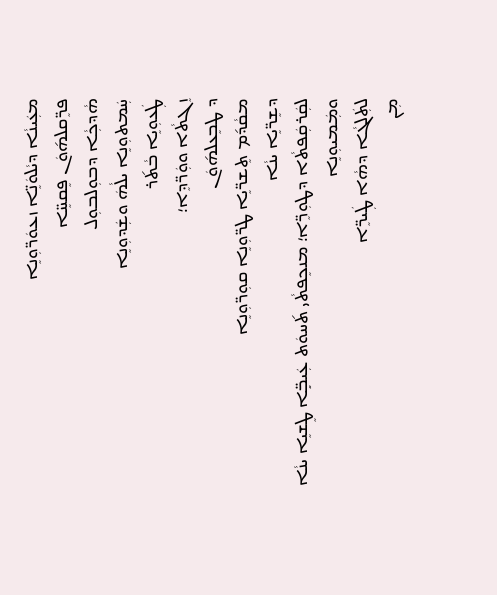ܡܥܲܝܢܵܐ ܕܝܵܠܘܿܢܸ̈ܐ ܙܥܘܿܖ̈ܘܼܢܸܐ
ܦܖܸ̈ܩܠܗ݇ܘܿܢ ܦܸܩܚܸ̈ܐ
ܗܵܕܟܼܵܐ ܕܒܘܼܠܒܘܼܠ
ܚܲܡܬܘܼܢܸܐ ܝܠܵܗܿ ܘܫܲܕܘܼܢܸܐ
ܛܲܥܘܼܝܸܐ ܒܵܬ݇ܪ
ܙܸܓܬܵܐ ܘܘܲܖ̈ܕܸܐ؛
ܕ ܛܒܸܥܠܗ݇ܘܿܢ
ܡܩܵܕ݇ܡ ܬܸܫܖ̈ܝܸܐ ܛܖ̈ܘܼܢܸܐ ܩܘܼܖ̈ܘܼܢܸܐ
ܕܫܸܖ̈ܝܸܐ ܝܢܵܐ
ܠܩܲܪܩܲܦܬܵܐ ܕܛܘܼܖܸ̈ܐ؛ ܡܢܟܸܦܬܵܝ ܬ݇ܚܘܿܬ ܥܲܝܒܼܸ̈ܐ ܛܸܫܝܸܐ ܝܢܵܐ ܘܡܲܡܝܘܼܢܸܐ
ܠܬܲܠܓܵܐ ܕܗܵܐ ܛܲܝܖܸ̈ܐ
ܡܼܢ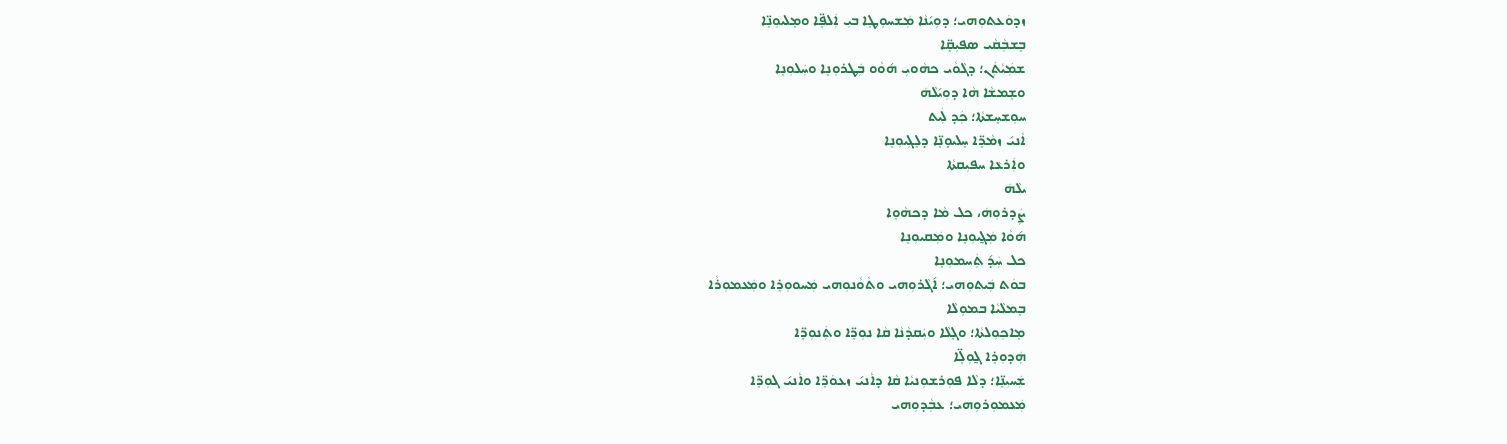ܙܕܘܿܥܬܘܼܗܝ؛ ܕܘܼܝ݇ܢܵܐ ܡܲܫܚܘܼܛܸܐ ܒܝܼ ܐܲܠܦܸ̈ܐ ܘܡܸܠܝܘܼܢܸ̈ܐ
ܒܸܫܒܼܵܩܵܝ ܣܦܝܼܩܸ̈ܐ
ܫܡܲܝܵܬܲܢ؛ ܕܓܵܘܵܝ ܟܗܵܘܝܼ ܗ݇ܘܵܘ ܒܲܛܪܘܼܢܸܐ ܘܚܲܠܘܼܢܸܐ
ܘܫܸܡܫܵܐ ܗܵܐ ܕܘܼܝ݇ܠܵܗܿ
ܚܘܼܫܚܸܫܬܵܐ؛ ܟܲܕ ܠܲܝܬ
ܐܵܢܝ݇ ܙܡܵܖܸ̈ܐ ܚܸܠܝܘܼܸܢܸ̈ܐ ܕܠܸܓܼܝܘܼܢܸܐ
ܘܐܲܪܥܵܐ ܚܦܝܼܩܬܵܐ
ܝܠܵܗܿ
ܨܲܕܪܘܼܗܿ، ܟܠ ܡܵܐ ܕܟܗܵܘܸܐ
ܗ݇ܘܵܐ ܡܲܓ̰ܝܘܼܢܸܐ ܘܡܲܩܝܘܼܢܸܐ
ܟܠ ܚܲܕ݇ ܬܲܚܡܘܼܢܸܐ
ܒܘܿܬ ܒܲܝܬܘܼܗܝ؛ ܐ݇ܓܵܪܘܼܗܝ ܘܬܵܘܵܢܘܼܗܝ ܡܲܚܘܘܼܪܸܐ ܘܡܲܥܡܘܼܪܵܐ
ܒܸܡܠܵܝܵܐ ܒܡܘܼܠܵܐ
ܡܸܐܟܼܘܼܠܬܵܐ؛ ܘܓܸܠܵܐ ܘܝܲܩܕܵܢܵܐ ܩܵܐ ܢܘܼܖܸ̈ܐ ܘܬܲܢܘܼܖܸ̈ܐ
ܗܲܕܘܼܪܸܐ ܓ̰ܘܼܠܸ̈ܐ
ܫܲܚܝܼܢܸ̈ܐ؛ ܕܠܵܐ ܦܘܼܪܫܘܼܢܝܵܐ ܩܵܐ ܕܐܵܢܝ݇ ܙܥܘܿܖܸ̈ܐ ܘܐܵܢܝ݇ ܓܘܼܖܸ̈ܐ
ܡܲܥܡܘܼܪܘܼܗܝ؛ ܥܒܼܵܕܘܼܗܝ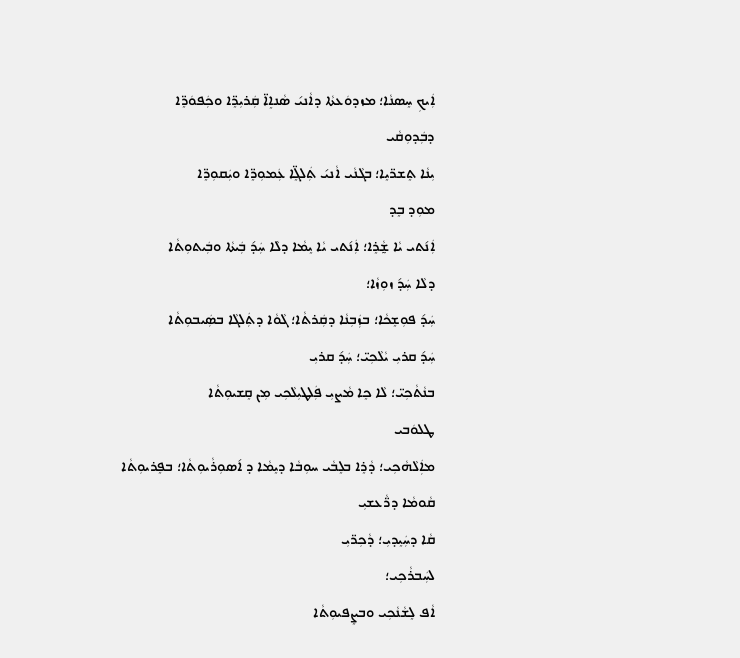ܐܲܝܟܼ ܚܸܣܢܵܐ؛ ܡܙܕܘܿܥܬܵܐ ܕܐܵܢܝ݇ ܣܵܢܐܸܐ̈ ܩܲܪܝܼܖܸ̈ܐ ܘܟܲܦܘܿܖܸ̈ܐ
ܕܒܲܕܘܼܩܵܝ
ܝܼܢܵܐ ܬܸܫܖ̈ܝܸܐ؛ ܒܓܵܢܵܝ ܐܵܢܝ݇ ܬܲܠܓܸ̈ܐ ܥܲܡܘܼܖܸ̈ܐ ܘܝܲܩܘܼܖܸ̈ܐ
ܡܘܼܕ ܒܸܕ
ܐܲܢ݇ܬܝ ܝܵܐ ܫ̰ܵܪܸܐ؛ ܐܲܢ݇ܬܝ ܝܵܐ ܝܸܡܵܐ ܕܠܵܐ ܚܲܕ݇ ܒܲܝܬܵܐ ܘܒܲܝܬܘܼܬܵܐ
ܕܠܵܐ ܚܲܕ݇ ܙܘܼܙܵܐ؛
ܚܲܕ݇ ܦܘܼܫܸܟܵܐ؛ ܒܙܲܒܼܢܵܐ ܕܩܲܪܬܵܐ؛ ܓܵܘܵܐ ܕܬܲܠܓܵܐ ܒܣܲܝܒܘܼܬܵܐ
ܚܲܕ݇ ܩܪܝܼ ܝܵܠܵܟܼܝ̈؛ ܚܲܕ݇ ܩܪܝܼ
ܒܢܵܬܵܟܼܝ̈؛ ܠܵܐ ܟܸܐ ܡܵܨܝܼ ܦܲܠܛܝܼܠܵܟܼܝ ܡܼܢ ܩܸܫܝܘܼܬܵܐ
ܛܠܘܿܒܝ
ܡܐܲܠܵܗܵܟܼܝ؛ ܕܵܪܸܐ ܒܠܸܒܵܝ ܚܘܼܒܵܐ ܕܝܸܡܵܐ ܕ ܐ݇ܣܘܼܪܵܝܘܼܬܵܐ؛ ܒܦܸܪܝܘܼܬܵܐ
ܩܵܘܡܵܐ ܕܖ̈ܵܥܫܝܼ
ܩܵܐ ܕܚܲܝܸܕܝܼ؛ ܕܵܟܼܖ̈ܝܼ
ܠܚܲܒܪܵܟܼܝ؛
ܐܵܦ ܠܸܫܵܢܵܟܼܝ ܘܒܨܸܦܝܘܼܬܵܐ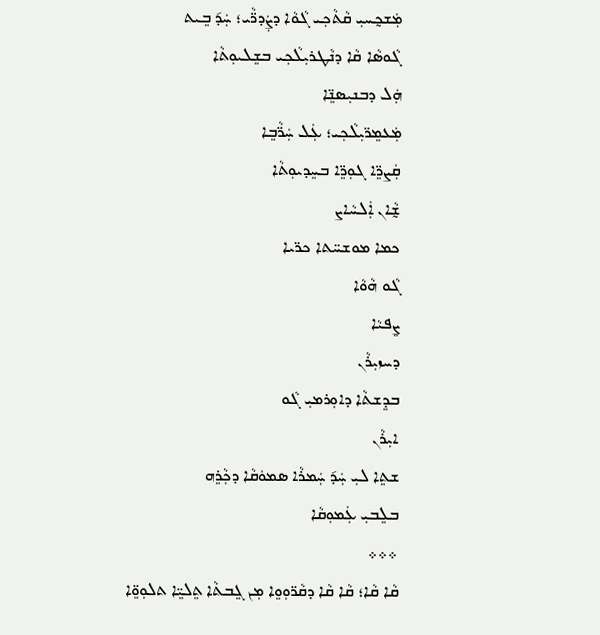ܡܲܫܟ̰ܚܝܼ ܩܵܬܵܟܼܝ ܓܵܘܵܐ ܕܨܲܕܖ̈ܵܝ؛ ܚܲܕ݇ ܒܸܝܬ
ܓܵܘܣܵܐ ܩܵܐ ܕܢܵܛܪܝܼܠܵܟܼܝ ܒܫܸܠܝܘܼܬܵܐ
ܗܲܠ ܕܒܢܝܼܣܢܸ̈ܐ
ܡܲܥܡܸܖ̈ܝܼܠܵܟܼܝ؛ ܥܲܠ ܚܲܖ̈ܵܒܸܐ
ܩܲܨܖܸ̈ܐ ܓܘܼܖܸ̈ܐ ܒܚܸܕܝܘܼܬܵܐ
ܫ̰ܵܐܢ ܐܲܠܚܵܐܨ
ܟܡܐ ܡܘܫܚ̈ܬܐ ܟܖ̈ܝܐ
ܓܵܘ ܗܵܘܵܐ
ܨܸܦܝܵܐ
ܕܚܙܝܼܪܵܢ
ܒܕܸܫܬܵܐ ܕܐܘܼܪܡܝܼ ܓܵܘ
ܐܝܼܪܵܢ
ܫܬܸܐ ܠܝܼ ܚܲܕ݇ ܚܲܡܪܵܐ ܣܡܘܿܩܵܐ ܕܟܼܵܪܸܗ
ܒܠܸܒܝܼ ܥܲܡܘܼܩܵܐ
܀܀܀
ܩܵܐ ܩܵܐ؛ ܩܵܐ ܩܵܐ ܕܩܵܖ̈ܘܼܘܸܐ ܡܼܢ ܓܸܒܬܵܐ ܬܸܠܝܸ̈ܐ ܬܠܘܼܘܸ̈ܐ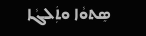ܣܸܬܘܵܐ ܘܬܲܠܓܵܐ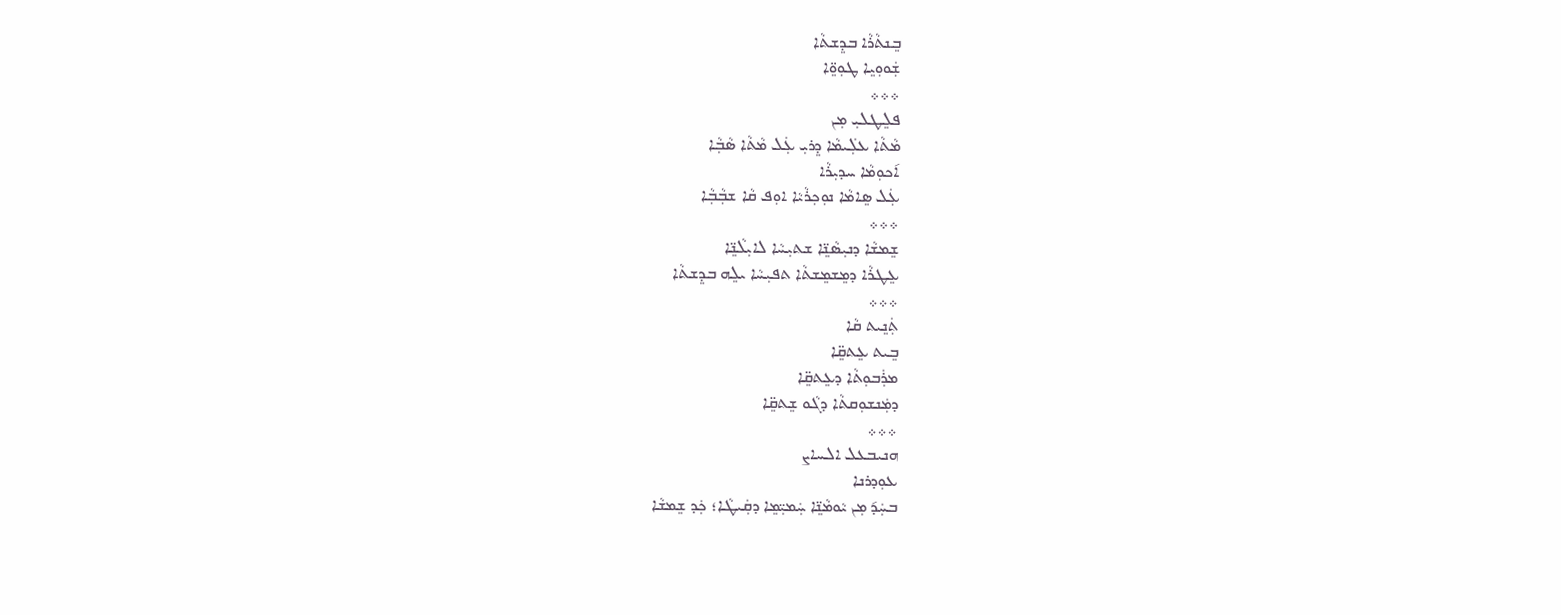ܒܸܢܬܵܪܵܐ ܒܕܸܫܬܵܐ
ܫܲܘܘܼܝܸܐ ܛܘܼܘܸ̈ܐ
܀܀܀
ܦܠܸܛܠܝܼ ܡܼܢ
ܡܵܬܵܐ ܥܠܲܝܡܵܐ ܕܸܪܝܼ ܥܲܠ ܡܵܬܵܐ ܣܵܒܼܵܐ
ܐ݇ܟܘܼܡܵܐ ܚܕܝܼܪܵܐ
ܥܲܠ ܣܸܐܡܵܐ ܢܘܼܟܼܪܵܝܵܐ ܐܘܼܦ ܩܵܐ ܫܒܼܵܒܼܵܐ
܀܀܀
ܫܸܡܫܵܐ ܕܢܝܼܣܵܢܸ̈ܐ ܫܬܝܼܚܵܐ ܠܐܝܼܠܵܢܸ̈ܐ
ܥܸܛܪܵܐ ܕܡܸܫܡܸܫܬܵܐ ܬܦܝܼܚܵܐ ܝܠܸܗ ܒܕܸܫܬܵܐ
܀܀܀
ܬܲܢܸܝܬ ܩܵܐ
ܒܸܝܬ ܥܸܬܩܸ̈ܐ
ܡܪܲܒܘܼܬܵܐ ܕܥܸܬܩܸ̈ܐ
ܕܡܲܢܫܘܼܩܬܵܐ ܕܓܵܘ ܫܸܬܩܸ̈ܐ
܀܀܀
ܗܢܝܒܥܠ ܐܠܚܐܨ
ܥܘܼܕܪܢܐ
ܒܚܲܕ݇ ܡܼܢ ܝܵܘܡܵܢܸ̈ܐ ܚܲܡܝܼ̈ܡܸܐ ܕܩܲܝܛܵܐ؛ ܟܲܕ ܫܸܡܫܵܐ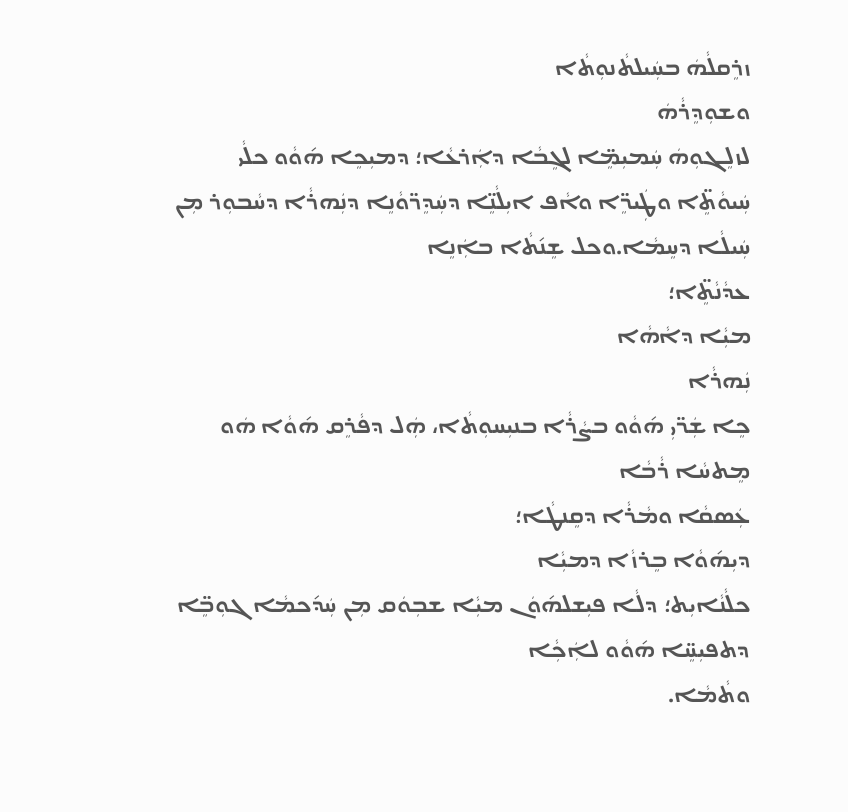ܙܪܸܩܠܵܗܿ ܒܚܲܝܠܬܵܢܘܼܬܵܐ
ܘܫܘܼܕܸܪܵܗܿ
ܠܙܠܸܓܘܼܗܿ ܚܲܡܝܼܡܸ̈ܐ ܠܓܸܒܵܐ ܕܐܲܪܥܵܐ؛ ܕܡܝܼܟܸܐ ܗ݇ܘܵܘ ܟܠܵܝ ܚܲܝܘܵܬܸ̈ܐ ܘܛܲܝܖܸ̈ܐ ܘܐܵܦ ܐܝܼܠܵܢܸ̈ܐ ܕܚܲܕܸܖ̈ܘܵܢܸܐ ܕܢܲܗܪܵܐ ܕܚܵܒܘܼܪ ܡܼܢ ܚܲܝܠܵܐ ܕܚܸܡܵܐ.ܘܟܠ ܫܸܢ݇ܬܵܐ ܒܐܲܢܸܐ
ܥܕܵܢܵܬܸ̈ܐ؛
ܡܝܼܵܐ ܕܐܵܗܵܐ
ܢܲܗܪܵܐ
ܟܸܐ ܫܲܖ̈ܝܼ ܗ݇ܘܵܘ ܒܨܵܪܵܐ ܒܢܝܼܚܘܼܬܵܐ، ܗܲܠ ܕܦܵܪܸܩ ܗ݇ܘܵܐ ܗܿܘ ܡܸܬܚܵܐ ܪܵܒܵܐ
ܥܲܣܩܵܐ ܘܡܵܪܵܐ ܕܩܸܢܛܵܐ؛
ܕܝܼܗ݇ܘܵܐ ܒܸܪܙܵܐ ܕܡܝܼܵܐ
ܟܠܵܢܵܐܝܼܬ؛ ܕܠܵܐ ܦܝܼܫܠܗ݇ܘܿܢ ܡܝܼܵܐ ܫܒܼܘܿܩ ܡܼܢ ܚܲܕ݇ܟܡܵܐ ܓܘܼܒܸ̈ܐ ܕܬܦܝܼܚܸ̈ܐ ܗ݇ܘܵܘ ܠܐܲܟܼܵܐ
ܘܬܵܡܵܐ.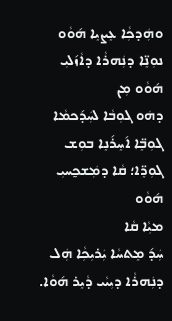ܘܗܲܕܟܼܵܐ ܥܸܨܝܸܐ ܗ݇ܘܵܘ ܢܘܼܢܸ̈ܐ ܕܢܲܗܪܵܐ ܕܐܵܙ݇ܠܝܼ ܗ݇ܘܵܘ ܡܼܢ
ܕܗܿܘ ܓܘܼܒܵܐ ܠܚܲܕ݇ܟܡܵܐ ܓܘܼܒܸ̈ܐ ܐ݇ܚܸܪ݇ܢܸܐ ܒܘܼܫ ܓܘܼܖܸ̈ܐ؛ ܩܵܐ ܕܡܲܫܟ̰ܚܝܼ ܗ݇ܘܵܘ
ܡܝܼܵܐ ܩܵܐ
ܚܲܕ݇ ܡܸܬܚܵܐ ܝܲܪܝܼܟܼܵܐ ܗܲܠ ܕܢܲܗܪܵܐ ܕܝܼܝܵܝ ܕܵܝܸܪ ܗ݇ܘܵܐ.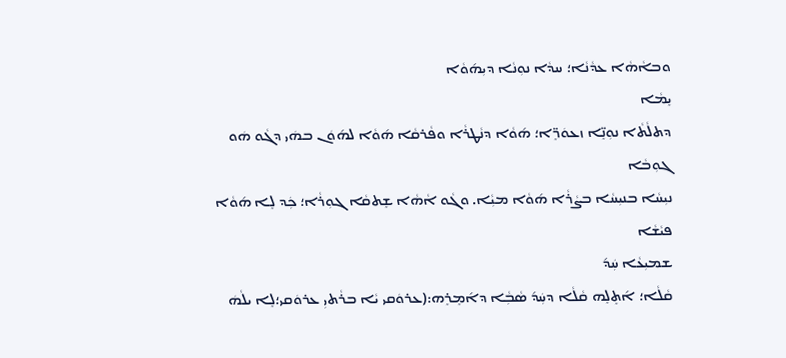ܘܒܐܵܗܵܐ ܥܕܵܢܵܐ؛ ܚܕܵܐ ܢܘܼܢܵܐ ܕܝܼܗ݇ܘܵܐ
ܝܸܡܵܐ
ܕܬܠܵܬܵܐ ܢܘܼܢܸ̈ܐ ܙܥܘܿܖܸ̈ܐ؛ ܗ݇ܘܵܐ ܕܢܵܛܪܵܐ ܘܦܵܪܩܵܐ ܗ݇ܘܵܐ ܠܗ݇ܘܿܢ ܒܗܿܝ ܕܓܵܘ ܗܿܘ
ܓܘܼܒܵܐ
ܢܝܼܚܵܐ ܒܢܝܼܚܵܐ ܒܨܵܪܵܐ ܗ݇ܘܵܐ ܡܝܼܵܐ. ܘܓܵܘ ܐܵܗܵܐ ܫܸܬܩܵܐ ܓܘܼܪܵܐ؛ ܟܲܕ ܠܸܐ ܗ݇ܘܵܐ ܦܝܵܫܵܐ
ܫܡܝܼܥܵܐ ܚܲܕ݇
ܩܵܠܵܐ؛ ܐ݇ܬܸܠܸܗ ܩܵܠܵܐ ܕܚܲܕ݇ ܣܵܒܼܵܐ ܕܐ݇ܡܸܪܸܗ:(ܥܪܘܿܩܝ ܝܵܐ ܒܪܵܬܝܼ ܥܪܘܿܩܝ؛ܠܸܐ ܝܠܵܗܿ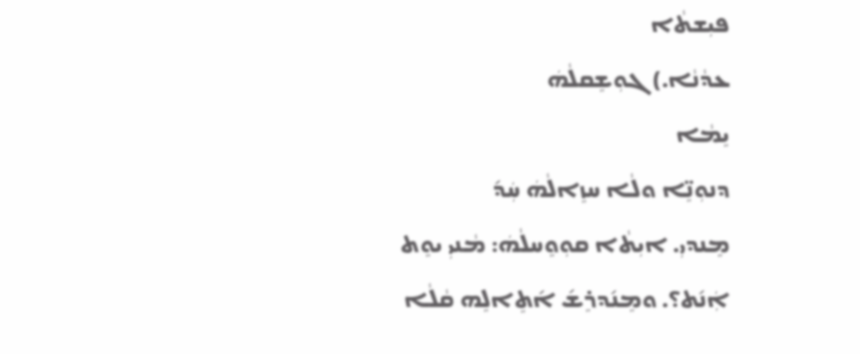ܦܝܼܫܬܵܐ
ܥܕܵܢܵܐ.) ܓܘܼܫܸܩܠܵܗܿ
ܝܸܡܵܐ
ܕܢܘܼܢܸ̈ܐ ܘܠܵܐ ܚܙܸܐܠܵܗܿ ܚܲܕ݇
ܡܸܢܕܝܼ. ܐܝܼܬܵܐ ܩܘܼܘܸܚܠܵܗܿ: ܡܵܢܝܼ ܝܘܸܬ
ܐܲܢ݇ܬ؟. ܘܡܸܢ݇ܕܪܸܫ݇ ܐ݇ܬܸܐܠܸܗ ܩܵܠܵܐ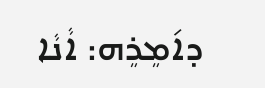ܕܐ݇ܡܸܪܸܗ: ܐܵܢܵܐ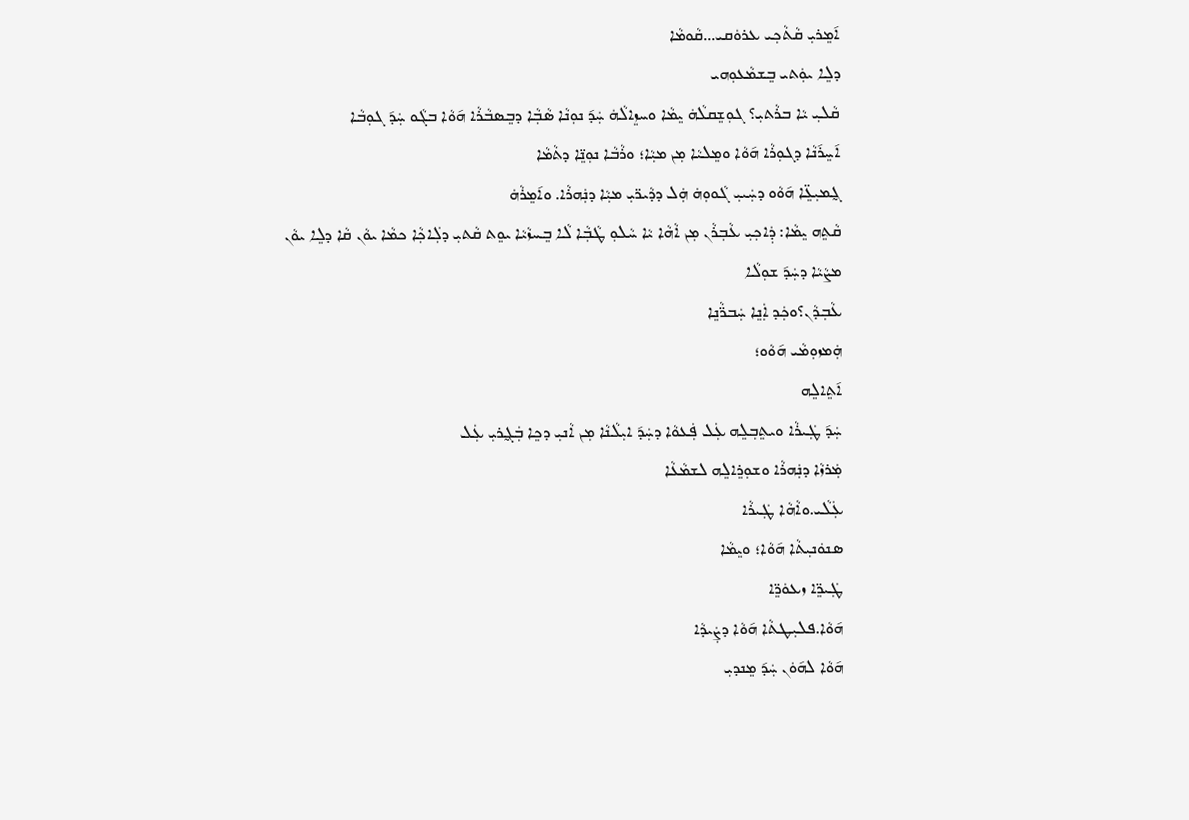ܐ݇ܡܸܪܝܼ ܩܵܬܵܟܼܝ ܥܪܘܿܩܝ...ܩܵܘܡܵܐ
ܕܠܸܐ ܝܘܲܬܝ ܒܸܫܡܵܥܘܼܗܝ
ܩܵܠܝܼ ܝܵܐ ܒܪܵܬܝܼ؟ ܓܘܼܫܸܩܠܵܗܿ ܝܸܡܵܐ ܘܚܙܸܐܠܵܗܿ ܚܲܕ݇ ܢܘܼܢܵܐ ܣܵܒܼܵܐ ܕܒܸܣܒܵܪܵܐ ܗ݇ܘܵܐ ܒܓܵܘ ܚܲܕ݇ ܓܘܼܒܵܐ
ܐ݇ܚܸܪ݇ܢܵܐ ܕܓܘܼܪܵܐ ܗ݇ܘܵܐ ܘܡܸܠܝܵܐ ܡܼܢ ܡܝܼܵܐ؛ ܘܪܵܒܵܐ ܢܘܼܢܸ̈ܐ ܕܬܵܡܵܐ
ܓ̰ܡܝܼܥܸ̈ܐ ܗ݇ܘܵܘ ܕܚܲܝܝܼ ܓܵܘܘܼܗܿ ܗܲܠ ܕܕܵܝܖ̈ܝܼ ܡܝܼܵܐ ܕܢܲܗܪܵܐ. ܘܐ݇ܡܸܪܵܗܿ
ܩܵܬܸܗ ܝܸܡܵܐ: ܕܲܐܟܼܝܼ ܥܵܒܼܪܵܢ ܡܼܢ ܐܵܗܵܐ ܝܵܐ ܚܵܠܘܼ ܛܵܒܼܵܐ ܠܵܐ ܒܸܚܙܵܝܵܐ ܝܘܸܬ ܩܵܬܝܼ ܕܠܲܐܟܼܵܐ ܟܡܵܐ ܝܘܵܢ ܩܵܐ ܕܠܸܐ ܝܘܵܢ
ܡܨܵܝܵܐ ܕܚܲܕ݇ ܫܘܼܠܵܐ
ܥܵܒܼܕܵܢ؟ܘܟܲܕ ܐܲܢܸܐ ܚܲܒܖ̈ܵܢܸܐ
ܗܲܡܙܘܼܡܵܝ ܗ݇ܘܵܘ؛
ܐ݇ܬܸܐܠܸܗ
ܚܲܕ݇ ܛܲܝܪܵܐ ܘܝܬܸܒܼܠܸܗ ܥܲܠ ܦܲܥܘܵܐ ܕܚܲܕ݇ ܐܝܼܠܵܢܵܐ ܡܼܢ ܐܵܢܝܼ ܕܟܸܐ ܒܲܓ̰ܪܝܼ ܥܲܠ
ܡܲܪܙܵܐ ܕܢܲܗܪܵܐ ܘܫܘܼܪܸܐܠܸܗ ܠܫܡܵܥܵܐ
ܥܲܠܵܝ.ܘܐܵܗܵܐ ܛܲܝܪܵܐ
ܣܢܘܿܢܝܼܬܵܐ ܗ݇ܘܵܐ؛ ܘܝܸܡܵܐ
ܛܲܝܖܸ̈ܐ ܙܥܘܿܖܸ̈ܐ
ܗ݇ܘܵܐ.ܦܠܝܼܛܬܵܐ ܗ݇ܘܵܐ ܕܨܲܝܕܵܐ
ܗ݇ܘܵܐ ܠܗ݇ܘܿܢ ܚܲܕ݇ ܡܸܢܕܝܼ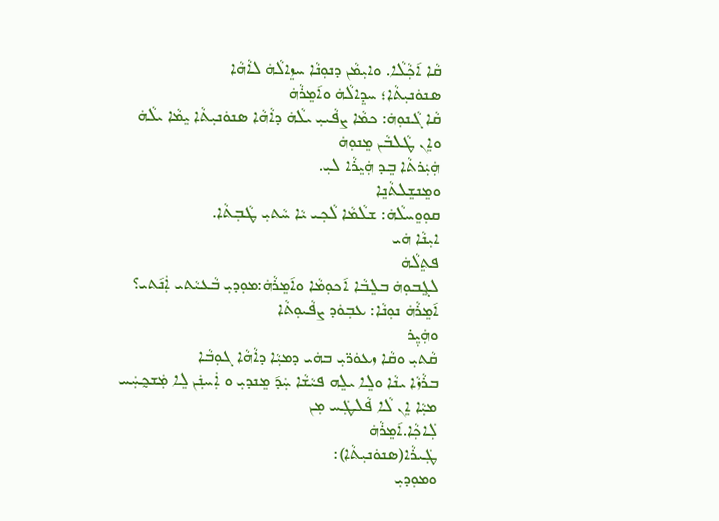ܩܵܐ ܐ݇ܟܼܵܠܵܐ. ܘܐܝܼܡܵܢ ܕܢܘܼܢܵܐ ܚܙܸܐܠܵܗܿ ܠܐܵܗܵܐ
ܣܢܘܿܢܝܼܬܵܐ؛ ܚܕܸܐܠܵܗܿ ܘܐ݇ܡܸܪܵܗܿ
ܩܵܐ ܓܵܢܘܼܗܿ: ܟܡܵܐ ܨܦܵܝܝܼ ܝܠܵܗܿ ܕܐܵܗܵܐ ܣܢܘܿܢܝܼܬܵܐ ܝܸܡܵܐ ܝܠܵܗܿ ܘܐܸܢ ܛܵܠܒܵܢ ܡܸܢܘܼܗܿ
ܗܲܝܲܪܬܵܐ ܒܸܕ ܗܲܝܸܪܵܐ ܠܝܼ.
ܘܡܸܢܫܸܠܬܵܢܸܐ
ܩܘܼܘܸܚܠܵܗܿ: ܫܠܵܡܵܐ ܠܵܟܼܝ ܝܵܐ ܚܵܬܝܼ ܛܵܒܼܬܵܐ.
ܐܝܼܢܵܐ ܗܿܝ
ܦܬܸܠܵܗܿ
ܠܓܸܒܘܼܗܿ ܒܠܸܒܵܐ ܐ݇ܟܘܼܡܵܐ ܘܐ݇ܡܸܪܵܗܿ:ܡܘܼܕܝܼ ܒܵܥܝܵܬܝ ܐܲܢ݇ܬܝ؟ ܐ݇ܡܸܪܵܗܿ ܢܘܼܢܵܐ: ܥܒܼܘܿܕ ܨܦܵܝܘܼܬܵܐ
ܘܗܲܝܸܼܪ
ܩܵܬܝܼ ܘܩܵܐ ܙܥܘܿܖ̈ܝܼ ܒܗܿܝ ܕܡܝܼܵܐ ܕܐܵܗܵܐ ܓܘܼܒܵܐ
ܒܪܵܙܵܐ ܝܢܵܐ ܘܠܸܐ ܝܠܸܗ ܦܝܵܫܵܐ ܚܲܕ݇ ܡܸܢܕܝܼ ܘ ܐܲܚܢܲܢ ܠܸܐ ܡܲܫܟ̰ܚܲܚ ܡܝܼܵܐ ܐܸܢ ܠܵܐ ܦܵܠܛܲܚ ܡܼܢ
ܠܲܐܟܼܵܐ.ܐ݇ܡܸܪܵܗܿ
ܛܲܝܪܵܐ(ܣܢܘܿܢܝܼܬܵܐ):
ܘܡܘܼܕܝܼ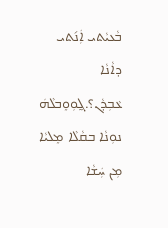ܒܵܥܝܵܬܝ ܐܲܢ݇ܬܝ ܕܐܵܢܵܐ ܥܵܒܼܕܵܢ؟.ܓ̰ܘܼܘܸܒܠܵܗܿ ܢܘܼܢܵܐ ܒܩܵܠܵܐ ܡܸܠܝܵܐ
ܡܼܢ ܚܲܫܵܐ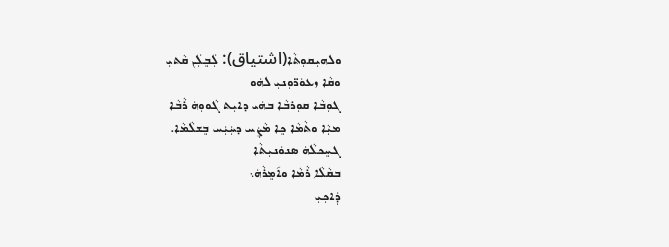ܘܠܗܝܼܩܘܼܬܵܐ(اشتیاق): ܠܲܒܸܠܲܢ ܩܵܬܝܼ
ܘܩܵܐ ܙܥܘܿܖ̈ܘܼܢܝܼ ܠܗܿܘ
ܓܘܼܒܵܐ ܩܘܼܪܒܵܐ ܒܗܿܝ ܕܐܝܼܬ ܓܵܘܘܼܗܿ ܪܵܒܵܐ
ܡܝܼܵܐ ܘܬܵܡܵܐ ܟܸܐ ܡܵܨܲܚ ܕܚܲܝܲܚ ܒܸܫܠܵܡܵܐ.
ܓܚܸܟܠܵܗܿ ܣܢܘܿܢܝܼܬܵܐ
ܒܩܵܠܵܐ ܪܵܡܵܐ ܘܐ݇ܡܸܪܵܗܿ܆
ܕܲܐܟܼܝܼ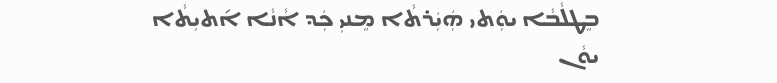ܒܸܛܠܵܒܵܐ ܝܘܲܬܝ ܗܲܝܲܪܬܵܐ ܡܸܢܝܼ ܟܲܕ ܐܵܢܵܐ ܐ݇ܬܝܼܬܵܐ
ܝܘܵܢ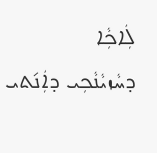ܠܲܐܟܼܵܐ
ܕܚܵܙܝܵܢܵܟܼܝ ܕܐܲܢ݇ܬܝ